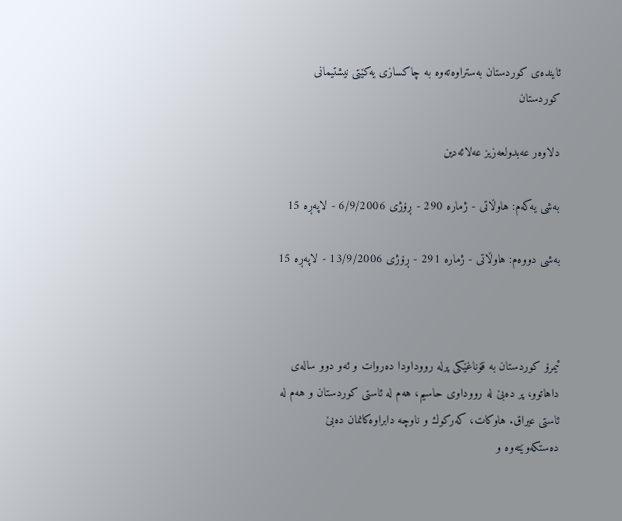ئاينده‌ی كوردستان ‌به‌ستراوه‌ته‌وه‌ به‌ چاكسازی يه‌كێتی نیشتیمانی كوردستان

دلاوه‌ر عه‌بدولعه‌زيز عه‌لائه‌دين

به‌شی يه‌كه‌م: هاوڵاتی - ژماره‌ 290 - ڕۆژی 6/9/2006 - لاپه‌ڕه‌ 15

به‌شی دووه‌م: هاوڵاتی - ژماره‌ 291 - ڕۆژی 13/9/2006 - لاپه‌ڕه‌ 15



ئيمرۆ كوردستان به‌ قۆناغێكی پرله‌ رووداودا ده‌روات و ئه‌و دوو ساله‌ی داهاتوو، پر ده‌بێ له‌ رووداوی حاسيم، هه‌م له‌ ئاستی كوردستان و هه‌م له‌ ئاستی عيراق. هاوكات‌، كه‌ركوك و ناوچه‌ دابراوه‌كانمان ده‌بێ ده‌ستكه‌وێته‌وه‌ و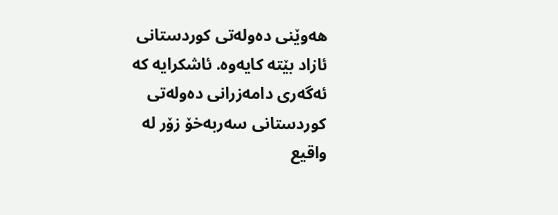هه‌وێنی ده‌وله‌تی كوردستانی ئازاد بێته‌ كايه‌وه. ئاشكرايه‌ كه‌ ئه‌گه‌ری دامه‌زرانی ده‌وله‌تی كوردستانی سه‌ربه‌خۆ زۆر له‌ واقيع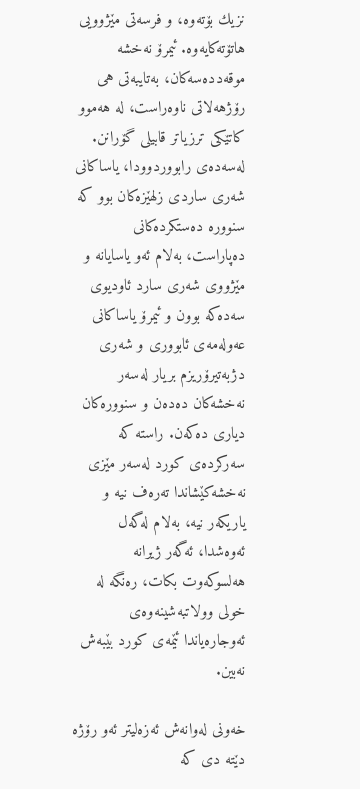نزيك بۆته‌وه، و فرسه‌تی مێژوويی هاتۆته‌كايه‌وه‌‌‌. ئيمرۆ نه‌خشه‌ موقه‌دده‌سه‌كان، به‌تايبه‌تی هی رۆژهه‌لاتی ناوه‌راست، له‌ هه‌موو كاتێكی ترزياتر قابيلی گۆرانن. له‌سه‌ده‌ی رابووردوودا، ياساكانی شه‌ری ساردی زلهێزه‌كان‌ بوو كه‌ سنووره‌‌ ده‌ستكرده‌كانی ده‌پاراست، به‌لام ئه‌و ياسايانه‌ و مێژووی شه‌ری سارد ئاوديوی سه‌ده‌كه‌ بوون و ئيمرۆ ياساكانی عه‌وله‌مه‌ی ئابووری و شه‌ری دژبه‌تيرۆريزم بريار له‌سه‌ر نه‌خشه‌كان ده‌ده‌ن و سنووره‌كان دياری ده‌كه‌ن. راسته‌ كه‌ سه‌ركرده‌ی كورد له‌سه‌ر مێز‌ی نه‌خشه‌كێشاندا ته‌ره‌ف نيه‌ و ياريكه‌ر نيه‌، به‌لام له‌گه‌ل ئه‌وه‌شدا، ئه‌گه‌ر ژيرانه‌ هه‌لسوكه‌وت بكات، ره‌نگه‌ له‌ خولی‌ وولاتبه‌شينه‌وه‌ی ئه‌وجاره‌ياندا ئێمه‌ی كورد بێبه‌ش نه‌بين.

خه‌ونی له‌وانه‌ش ئه‌زه‌ليتر ئه‌و رۆژه‌ دێته‌ دی كه‌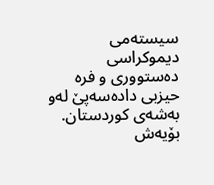سيسته‌می ديموكراسی ده‌ستووری و فره‌ حيزبی داده‌سه‌پێ له‌و به‌شه‌ی كوردستان. بۆيه‌ش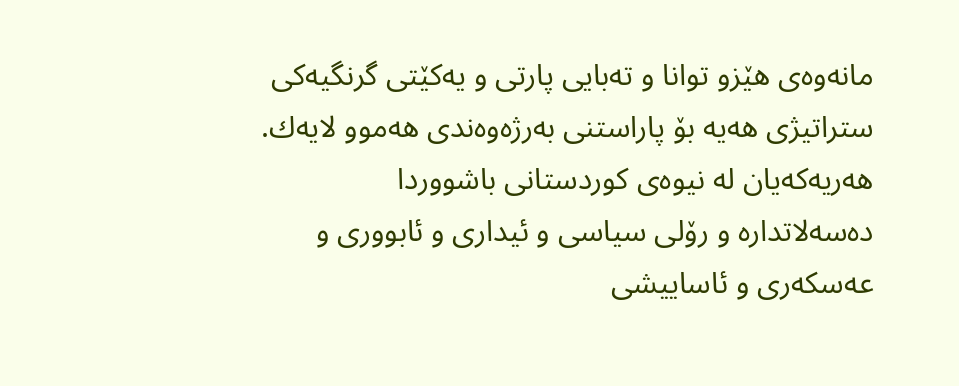مانه‌وه‌ی هێزو توانا و ته‌بايی پارتی و يه‌كێتی گرنگيه‌كی ستراتيژی هه‌يه‌ بۆ پاراستنی به‌رژه‌وه‌ندی هه‌موو لايه‌ك. هه‌ريه‌كه‌يان له‌ نيوه‌ی كوردستانی باشووردا ده‌سه‌لاتداره‌ و رۆلی سياسی و ئيداری و ئابووری و عه‌سكه‌ری و ئاساييشی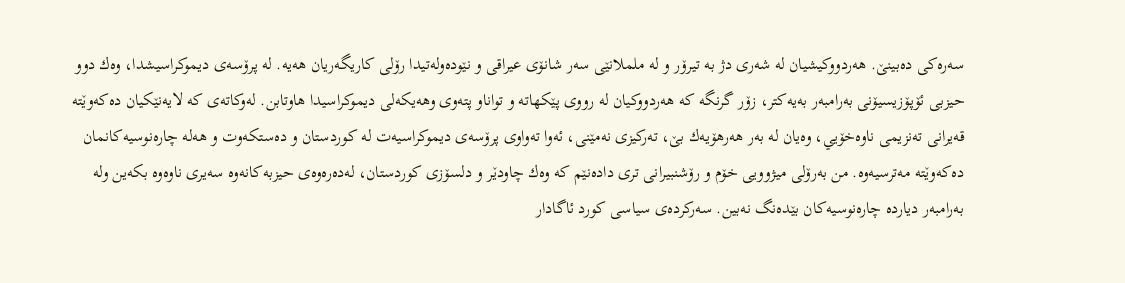سه‌ره‌كی ده‌بينێ. هه‌ردووكيشيان له‌ شه‌ری دژ به‌ تيرۆر و له‌ ململانێی سه‌ر شانۆی عيراقی و نێوده‌وله‌تیدا رۆلی كاريگه‌ریان هه‌يه‌. له‌ پرۆسه‌ی ديموكراسيشدا، وه‌ك‌ دوو حيزبی ئۆپۆزيسيۆنی به‌رامبه‌ر به‌يه‌كتر، زۆر گرنگه‌ كه‌‌‌ هه‌ردووكيان له‌ رووی پێكهاته‌ و تواناو پته‌وی وهه‌يكه‌لی ديموكراسیدا هاوتابن. له‌وكاته‌ی كه‌ لايه‌نێكيان ده‌كه‌وێته‌ قه‌يرانی ته‌نزيمی ناوه‌خۆيي، وه‌يان له‌ به‌ر هه‌رهۆيه‌ك بێ، ته‌ركيزی نه‌مێنی، ئه‌وا ته‌واوی پرۆسه‌ی ديموكراسيه‌ت له‌ كوردستان و ده‌ستكه‌وت و هه‌له‌ چاره‌نوسيه‌كانمان ده‌كه‌وێته‌ مه‌ترسيه‌وه‌. من به‌رۆلی ميژوويی خۆم و رۆشنبيرانی تری داده‌نێم كه‌ وه‌ك چاودێر و دلسۆزی كوردستان، له‌ده‌ره‌وه‌ی حيزبه‌كانه‌وه‌ سه‌يری ناوه‌‌وه‌ بكه‌ين وله‌ به‌رامبه‌ر ديارده‌ چاره‌نوسيه‌كان بێده‌نگ نه‌بين. سه‌ركرده‌ی سياسی كورد ئاگادار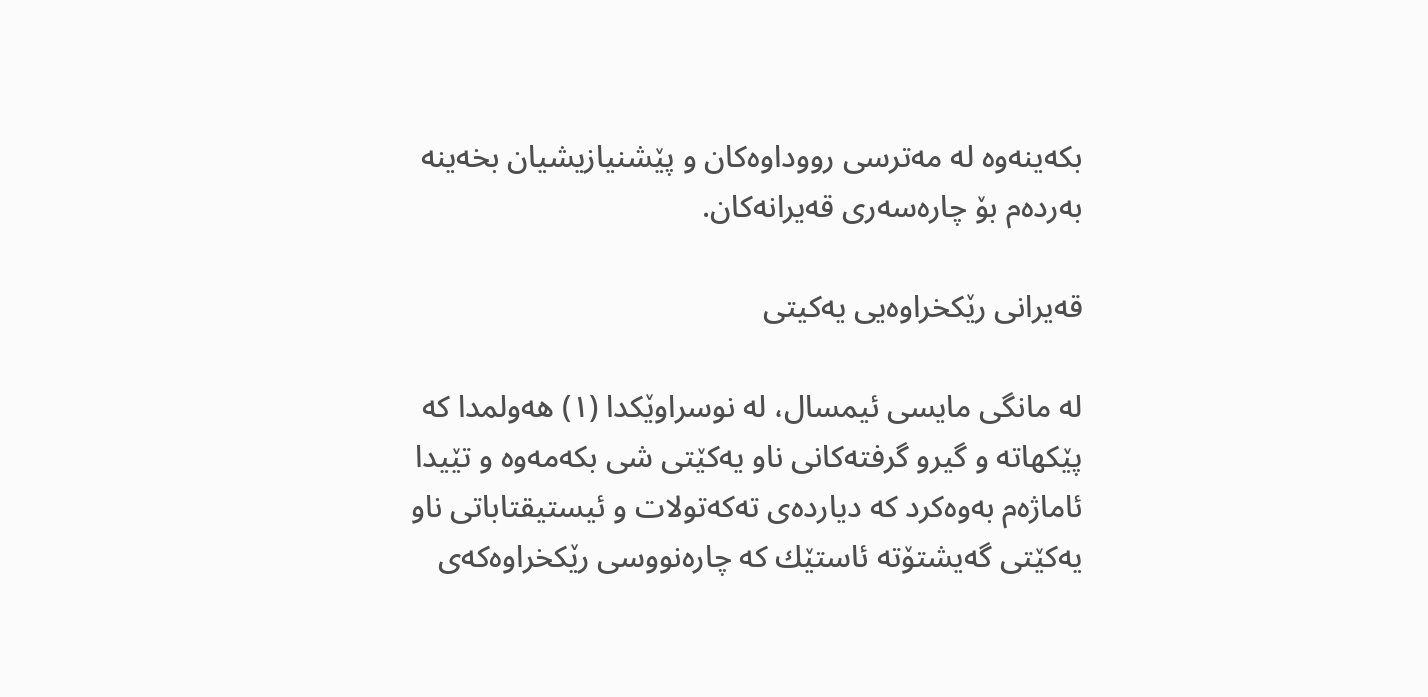بكه‌ينه‌‌وه‌ له‌ مه‌ترسی رووداوه‌كان و پێشنيازيشيان بخه‌ينه‌ به‌رده‌م بۆ چاره‌سه‌ری قه‌يرانه‌كان.

قه‌يرانی رێكخراوه‌يی يه‌كيتی

له‌ مانگی مايسی ئيمسال، له‌ نوسراوێكدا (١) هه‌ولمدا كه‌ پێكهاته‌ و گيرو گرفته‌كانی ناو يه‌كێتی شی بكه‌مه‌وه‌ و تێيدا ئاماژه‌م به‌وه‌كرد كه‌‌ ديارده‌ی ته‌كه‌تولات و ئيستيقتاباتی ناو يه‌كێتی گه‌يشتۆته‌ ئاستێك كه‌ چاره‌نووسی رێكخراوه‌كه‌ی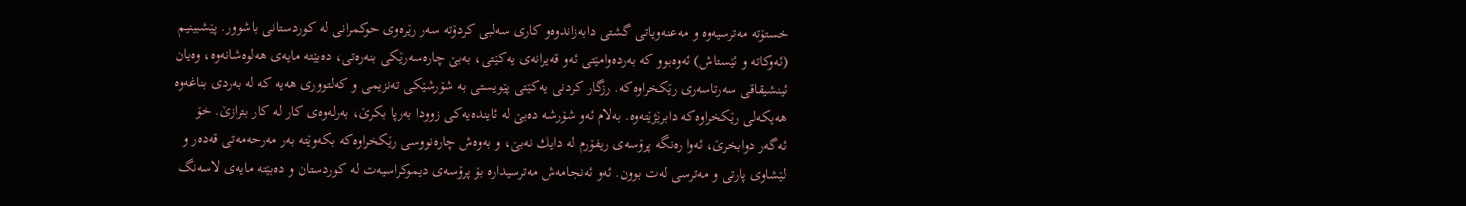خستۆ‌ته‌ مه‌ترسيه‌وه‌ و مه‌عنه‌وياتی گشتی دابه‌زاندوه‌و كاری سه‌لبی كردۆته‌ سه‌ر رێره‌وی حوكمرانی له‌ كوردستانی باشوور. پێشبينیم (ئه‌وكاته‌ و ئێستاش) ئه‌وه‌بوو‌ كه‌ به‌رده‌وامێتی ئه‌و قه‌يرانه‌ی يه‌كێتی، به‌بێ چاره‌سه‌رێكی بنه‌ره‌تی، ده‌بێته‌ مايه‌ی هه‌لوه‌شانه‌وه‌، وه‌يان ئينشيقاقی سه‌رتاسه‌ری رێكخراوه‌كه‌. رزگار كردنی يه‌كێتی پێويستی به‌ شۆرشێكی ته‌نزيمی و كه‌لتووری هه‌يه‌ كه‌ له‌ به‌ردی بناغه‌وه‌ هه‌يكه‌لی رێكخراوه‌كه‌ دابرێژێته‌وه‌. به‌لام ئه‌و شۆرشه‌ ده‌بێ له‌ ئاينده‌يه‌كی زوودا به‌رپا بكرێ، به‌رله‌وه‌ی كار له‌ كار بترازێ. خۆ ئه‌گه‌ر دوابخرێ، ئه‌وا ره‌نگه‌ پرۆسه‌ی ريفۆرم له‌ دايك نه‌بێ، و به‌وه‌ش چاره‌نووسی رێكخراوه‌كه‌ بكه‌وێته‌ به‌ر مه‌رحه‌مه‌تی قه‌ده‌ر و لێشاوی پارتی و مه‌ترسی له‌ت بوون. ئه‌و ئه‌نجامه‌ش مه‌ترسيداره‌ بۆ پرۆسه‌ی ديموكراسيه‌ت له‌ كوردستان و ده‌بێته‌ مايه‌ی لاسه‌نگ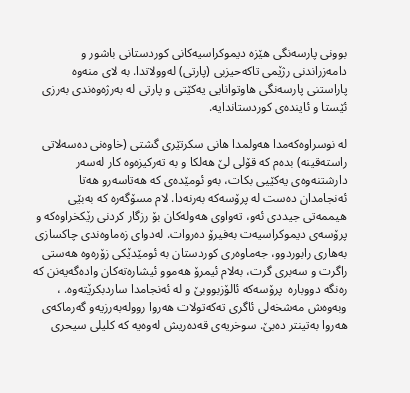بوونی پارسه‌نگی هێزه‌ ديموكراسيه‌كانی كوردستانی باشور و دامه‌زراندنی رژێمی تاكه‌حيزبی (پارتی) له‌وولاتدا. به‌ لای منه‌وه‌ پاراستنی پارسه‌نگی هاوتوانايی يه‌كێتی و پارتی له‌ به‌رژه‌وه‌ندی به‌رزی ئێستا و ئاينده‌ی كوردستاندايه‌.

له‌ نوسراوه‌كه‌مدا هه‌ولمدا هانی سكرتێری گشتی (خاوه‌نی ده‌سه‌لاتی راسته‌قينه‌) بده‌م كه‌ قۆلی لێ هه‌‌لكا و به‌ ته‌ركيزه‌وه‌ كار له‌سه‌ر دارشتنه‌وه‌ی يه‌كێيی بكات، به‌و ئومێده‌ی كه‌ هه‌تاسه‌رو هه‌تا ئه‌نجامدان ده‌ست له‌ پرۆسه‌كه به‌رنه‌دا. لام مسۆگه‌ره كه‌‌ به‌بێی هيممه‌تی جيددی ئه‌و، ته‌واوی هه‌وله‌كان بۆ رزگار كردنی رێكخراوه‌كه‌ و پرۆسه‌ی ديموكراسيه‌ت به‌فيرۆ ده‌روات. له‌دوای زه‌ماوه‌ندی چاكسازی به‌هاری رابوردوو، جه‌ماوه‌ری كوردستان به‌ ئومێدێكی زۆره‌وه‌ هه‌ستی راگرت و سه‌بری گرت، به‌لام ئيمرۆ هه‌موو ئيشاره‌ته‌كان واده‌گه‌يه‌نن كه ره‌نگه‌ دووباره‌ ‌ پرۆسه‌كه‌ ئالۆزبووبێ و له‌ ئه‌نجامدا ساردبكرێته‌وه‌. ، وبه‌وه‌ش مه‌شخه‌لی ئاگری ته‌كه‌تولات هه‌روا رووله‌به‌رزيه‌و گه‌رماكه‌ی هه‌روا به‌تينتر ده‌بێ‌‌. سوخريه‌ی قه‌ده‌ريش له‌وه‌يه‌ كه‌‌ كليلی سيحری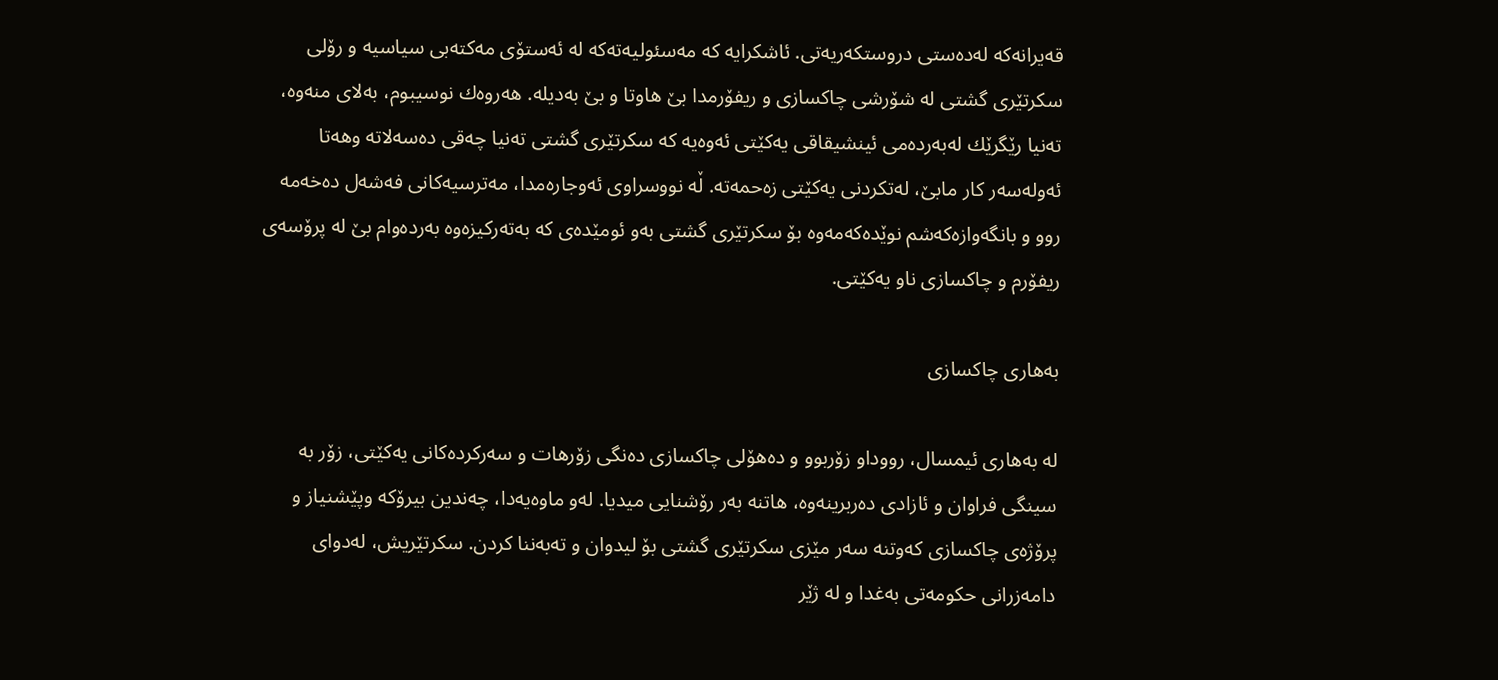قه‌يرانه‌كه‌ له‌ده‌ستی دروستكه‌ريه‌تی. ئاشكرايه‌ كه‌ مه‌سئوليه‌ته‌كه‌ له‌ ئه‌ستۆی مه‌كته‌بی سياسيه‌ و رۆلی سکرتێری گشتی له شۆرشی چاكسازی و ريفۆرمدا بێ هاوتا و بێ به‌ديله‌. هه‌روه‌ك نوسيبوم، به‌لای منه‌وه‌، ته‌نيا رێگرێك له‌به‌رده‌می ئينشيقاقی يه‌کێتی‌ ئه‌وه‌يه‌ كه‌ سكرتێری گشتی ته‌نيا چه‌قی ده‌سه‌لاته‌ وهه‌تا ئه‌وله‌سه‌ر کار مابێ، له‌تكردنی يه‌كێتی زه‌حمه‌ته‌. ڵه‌ نووسراوی ئه‌وجاره‌مدا، مه‌ترسيه‌كانی فه‌شه‌ل ده‌خه‌مه‌ روو و بانگه‌وازه‌كه‌شم نوێده‌كه‌مه‌وه‌ بۆ سكرتێری گشتی به‌و ئومێده‌ی كه‌ به‌ته‌ركيزه‌وه‌ به‌رده‌وام بێ له‌ پرۆسه‌ی ريفۆرم و چاكسازی ناو يه‌كێتی.

به‌هاری چاكسازی

له‌ به‌هاری ئيمسال، رووداو زۆربوو و ده‌هۆلی چاكسازی ده‌نگی زۆرهات و سه‌ركرده‌كانی يه‌كێتی، زۆر به‌ سينگی فراوان و ئازادی ده‌ربرينه‌وه‌، هاتنه‌ به‌ر رۆشنايی ميديا. له‌و ماوه‌يه‌دا، چه‌ندين بيرۆكه‌ وپێشنياز و پرۆژه‌ی چاكسازی كه‌وتنه‌ سه‌ر مێزی سكرتێری گشتی بۆ ليدوان و ته‌به‌ننا كردن. سكرتێريش، له‌دوای دامه‌زرانی حكومه‌تی به‌غدا و له‌ ژێر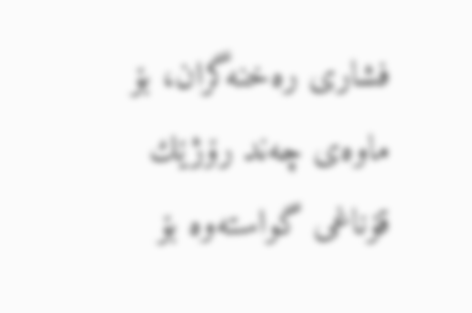فشاری ره‌خنه‌گران، بۆ ماوه‌ی چه‌ند رۆژێك قۆناغی گواسته‌وه‌ بۆ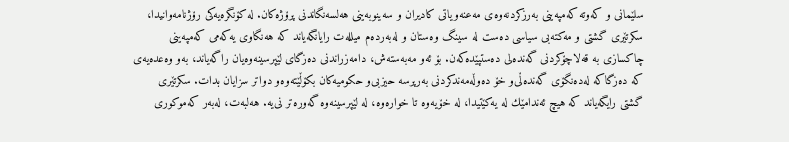سلێمانی و كه‌وته‌ كه‌مپه‌ينی به‌رزكردنه‌وه‌ی مه‌عنه‌وياتی كاديران و سه‌ينوبه‌ينی هه‌لسه‌نگاندنی پرۆژه‌كان. له‌ كۆنگره‌يه‌كی رۆژنامه‌وانيدا، سكرتێری گشتی و مه‌كته‌بی سياسی ده‌ست له‌ سينگ وه‌ستان و له‌به‌رده‌م ميلله‌ت رايانگه‌ياند كه‌ هه‌نگاوی يه‌كه‌می كه‌مپه‌ينی چاكسازی به‌ قه‌لاچۆكردنی گه‌نده‌لی ده‌ستپێده‌كه‌ن. بۆ ئه‌و مه‌به‌سته‌ش، دامه‌زراندنی ده‌زگای لێپرسينه‌وه‌يان راگه‌ياند، به‌و وه‌عده‌يه‌ی كه‌ ده‌زگاكه‌ له‌ده‌نگۆی‌ گه‌نده‌ڵی‌‌و خۆ ده‌وڵه‌مه‌ندكردنی‌ به‌رپرسه‌ حیزبی‌و حكومیه‌كان بكۆڵێته‌وه‌و دواتر سزایان بدات. سكرتێری‌ گشتی‌ رایگه‌یاند كه‌ هيچ ئه‌ندامێك‌ له‌ یه‌كێتیدا، له‌ خۆيه‌وه‌ تا خواره‌وه‌، له‌ لێپرسینه‌وه‌ گه‌وره‌تر نی‌یه. هه‌لبه‌ت، له‌به‌ر كه‌موكوری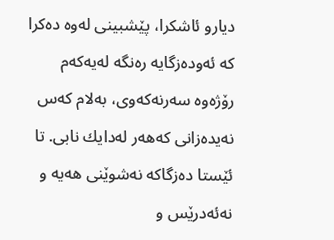ديارو ئاشكرا، پێشبينی له‌وه‌ ده‌كرا كه‌ ئه‌وده‌زگايه‌ ره‌نگه‌ له‌يه‌كه‌م‌ رۆژه‌وه‌ سه‌رنه‌كه‌وی، به‌لام كه‌س نه‌يده‌زانی كه‌هه‌ر له‌دايك نابی. تا ئێستا ده‌زگاكه‌ نه‌شوێنی‌ هه‌یه‌ و نه‌ئه‌درێس و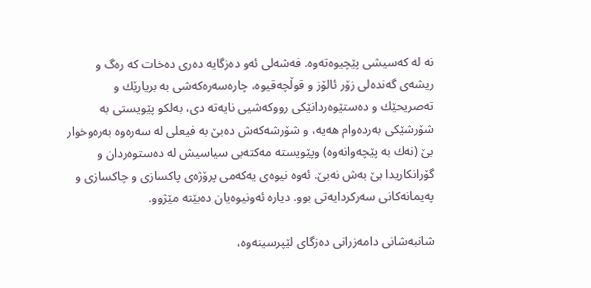نه‌ ‌له‌ كه‌سيشی پێچيوه‌ته‌وه‌. فه‌شه‌لی ئه‌و ده‌زگايه‌ ده‌ری ده‌خات كه‌ ره‌گ و ريشه‌ی گه‌نده‌لی زۆر ئالۆز و قوڵچه‌قيوه‌، چاره‌سه‌ره‌كه‌شی به‌ بريارێك و ته‌صريحێك و ده‌ستێوه‌ردانێكی رووكه‌شيی نايه‌ته‌ دی، به‌لكو پێويستی به‌ شۆرشێكی به‌رده‌وام هه‌يه‌، و شۆرشه‌كه‌ش ده‌بێ به‌ فيعلی له‌ سه‌ره‌وه‌ به‌ره‌وخوار بێ (نه‌ك به‌ پێچه‌وانه‌وه‌) وپێويسته‌ مه‌كته‌بی سياسيش له‌ ده‌ستوه‌ردان و گۆرانكاريدا بێ به‌ش نه‌بێ. ئه‌وه‌ نيوه‌ی يه‌كه‌می پرۆژه‌ی پاكسازی و چاكسازی و په‌يمانه‌كانی سه‌ركردايه‌تی بوو. دياره‌ ئه‌ونيوه‌يان ده‌بێته‌ مێژوو.

شانبه‌شانی دامه‌زرانی ده‌زگای لێپرسينه‌وه‌،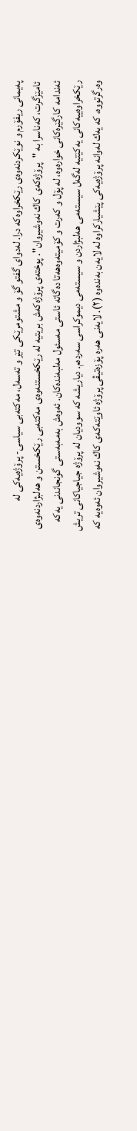په‌يمانی ريفۆرم و نوێكردنه‌وه‌ی رێكخراوه‌كه‌ درا. له‌دوای گفتو گۆ و مشتومرێكی تێر و ته‌سه‌ل، مه‌كته‌بی سياسی- پرۆژه‌يه‌كی له‌ ئامێزگرت، كه‌ناسرا به‌ "پرۆژه‌كه‌ی كاك نه‌وشيروان". پوخته‌ی پرۆژه‌كه‌ش بريتيه‌ له‌ رێكخستنه‌وه‌ی مه‌كته‌بی رێكخستن و هه‌لبژاردنه‌وه‌ی ئه‌ندامه‌ كارگێره‌كانی خواره‌وه‌، له‌ پۆل و كه‌رت و كۆميته‌وه‌هه‌تا ده‌گاته‌ ئاستی مه‌سئول مه‌لبه‌نده‌كان. ئه‌وه‌ش به‌مه‌به‌ستی گونجاندنی يه‌كه‌ رێكخراوه‌ييه‌كانی يه‌كێتیه‌ له‌گه‌ل سيسته‌می هه‌لبژاردن و سيسته‌می ديموكراسی سه‌رده‌م. دياريشه‌ كه‌‌ سووديان له‌ پرۆژه‌ جياجياكانی تريش وه‌رگرتووه‌، كه‌ يه‌ك له‌وانه‌ پرۆژه‌يه‌كی پێشياركراوه‌ له‌ لايه‌ن به‌نده‌وه‌ (٢). لايه‌نی هه‌ره‌ پۆزه‌تيڤی پرۆژه‌‌ ئاوێته‌كه‌ی كاك نه‌وشيروان ئه‌وه‌يه‌‌‌ كه‌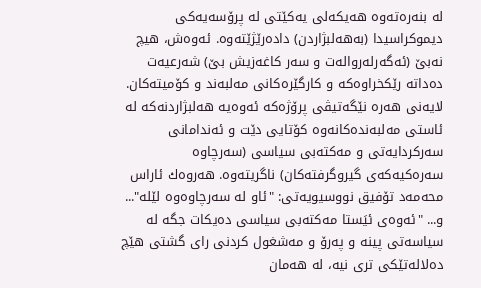له‌ بنه‌ره‌ته‌وه‌ هه‌يكه‌لی يه‌كێتی له‌ پرۆسه‌يه‌كی ديموكراسیدا (به‌هه‌لبژاردن) داده‌رێژێته‌وه‌. ئه‌وه‌ش، هيچ نه‌بێ (ئه‌گه‌رله‌رواله‌ت و ‌سه‌ر كاغه‌زيش بێ) شه‌رعيه‌ت ده‌داته‌ رێكخراوه‌كه‌ و كارگێره‌كانی مه‌لبه‌ند و كۆميته‌كان. لايه‌نی هه‌ره‌ نێگه‌تيڤی پرۆژه‌كه‌ ئه‌وه‌يه‌ هه‌لبژاردنه‌كه‌ له‌ ئاستی مه‌لبه‌نده‌كانه‌وه‌ كۆتايی دێت و ئه‌ندامانی سه‌ركردايه‌تی و مه‌كته‌بی سياسی (سه‌رچاوه‌ سه‌ره‌كيه‌كه‌ی گيروگرفته‌كان) ناگريته‌وه‌. هه‌روه‌ك ئاراس محه‌مه‌د تۆفيق نووسيويه‌تی: "ئاو له‌ سه‌رچاوه‌وه‌ لێله‌"... و... "ئه‌وه‌ى ئيَستا مه‌كته‌‌بى سياسى ده‌يكات جگه‌ له‌ سياسه‌تى پينه‌ و په‌رۆ و مه‌شغول كردنی رای گشتی هێچ ده‌لاله‌تێكی تری نيه‌، له‌ هه‌مان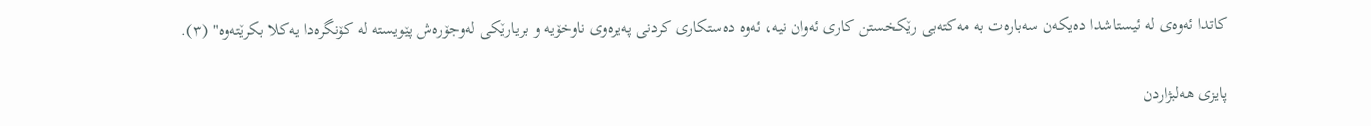كاتدا ئه‌وه‌ی له‌ ئيستاشدا ده‌يكه‌ن سه‌باره‌ت به‌ مه‌كته‌بی رێكخستن كاری ئه‌وان نيه‌، ئه‌وه‌ ده‌ستكاری كردنی په‌يره‌وی ناوخۆيه‌ و بريارێكی له‌وجۆره‌ش پێويسته‌ له‌ كۆنگره‌دا يه‌كلا بكرێته‌وه‌" (۳).

پايزی هه‌لبژاردن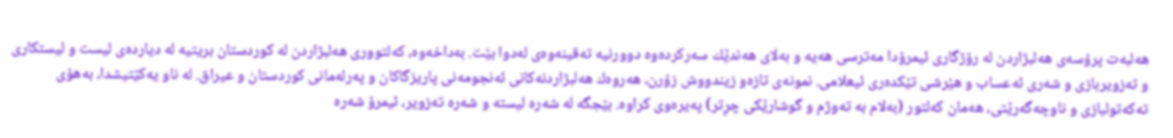هه‌لبه‌ت پرۆسه‌ی هه‌لبژاردن له‌ رۆژگاری ئيمرۆدا مه‌ترسی هه‌يه‌ و به‌لای هه‌ندێك سه‌ركرده‌وه‌ دوورنيه‌ ته‌قينه‌وه‌ی له‌دوا بێت. به‌داخه‌وه‌، كه‌لتووری هه‌لبژاردن له‌ كوردستان بريتيه‌ له‌ ديارده‌ی ليست و ليستكاری و ته‌زويربازی و شه‌ری ئه‌عساب و هێرشی تێكده‌ری ئيعلامی. نمونه‌ی تازه‌و زيندووش زۆرن، هه‌روه‌ك هه‌لبژاردنه‌كانی ئه‌نجومه‌نی پاريزگاكان و په‌رله‌مانی كوردستان و عیراق. له‌ ناو يه‌كێتيشدا، به‌هۆی ته‌كه‌تولبازی و ناوچه‌گه‌رێتی، هه‌مان كه‌لتور (به‌لام به‌ ته‌وژم و گوشارێكی چڕتر) په‌يره‌وی كراوه‌. بێجگه‌ له‌ شه‌ره‌ ليسته ‌و شه‌ره‌ ته‌زوير، ئيمرۆ شه‌ره‌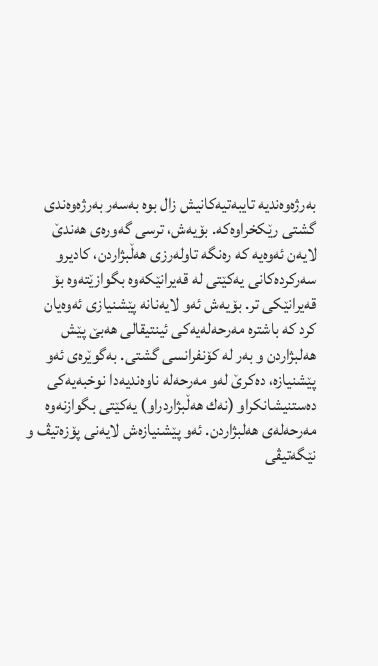به‌رژه‌وه‌نديه‌ تايبه‌تيه‌كانيش زال بوه‌ به‌سه‌ر به‌رژه‌وه‌ندی گشتی رێكخراوه‌كه‌. بۆيه‌ش، ترسی گه‌وره‌ی هه‌ندێ لايه‌ن ئه‌وه‌يه‌ كه‌ ره‌نگه‌ تاوله‌رزی هه‌ڵبژاردن، كاديرو سه‌ركرده‌كانی يه‌كێتی له‌ قه‌يرانێكه‌وه‌ بگوازێته‌وه‌ بۆ قه‌يرانێكی تر. بۆيه‌ش ئه‌و لايه‌نانه‌ پێشنيازی ئه‌وه‌يان كرد كه‌ باشتره‌ مه‌رحه‌له‌يه‌كی ئينتيقالی هه‌بێ پێش هه‌لبژاردن و به‌ر له‌ كۆنفرانسی گشتی. به‌گوێره‌ی ئه‌و پێشنيازه‌، ده‌كرێ له‌و مه‌رحه‌له‌ ناوه‌نديه‌دا نوخبه‌يه‌كی ده‌ستنيشانكراو (نه‌ك هه‌ڵبژاردراو) يه‌كێتی بگوازنه‌وه‌ مه‌رحه‌له‌ی هه‌لبژاردن. ئه‌و پێشنيازه‌ش لايه‌نی پۆزه‌تيڤ و نێگه‌تيڤی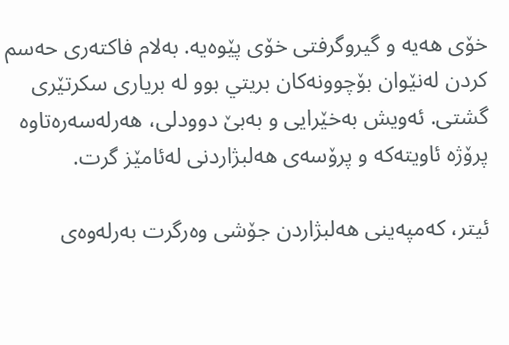خۆی هه‌يه‌ و گيروگرفتی خۆی پێوه‌يه‌. به‌لام فاكته‌ری حه‌سم كردن له‌نێوان بۆچوونه‌كان بريتي بوو‌ له‌ برياری سكرتێری گشتی. ئه‌ويش به‌خێرايی و به‌بێ دوودلی، هه‌رله‌سه‌ره‌تاوه‌ پرۆژه‌ ئاويته‌كه‌ و پرۆسه‌ی هه‌لبژاردنی له‌ئامێز گرت.

ئيتر، كه‌مپه‌ينی هه‌لبژاردن جۆشی وه‌رگرت به‌رله‌وه‌ی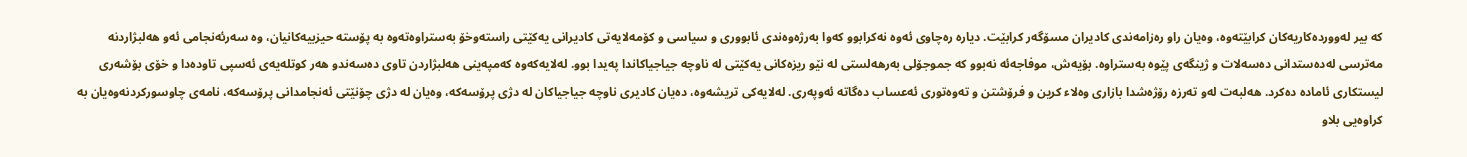كه‌ بير له‌وورده‌كاريه‌كان كرابێته‌وه‌‌، وه‌يان راو ره‌زامه‌ندی كاديران مسۆگه‌ر كرابێت. دياره‌ ره‌چاوی ئه‌وه‌ نه‌كرابوو كه‌وا به‌رژه‌وه‌ندی ئابووری و سياسی و كۆمه‌لايه‌تی كاديرانی يه‌كێتی راسته‌وخۆ به‌ستراوه‌ته‌وه‌ به‌ پۆسته‌ حيزبيه‌كانيان، وه سه‌رئه‌نجامی ئه‌و هه‌لبژاردنه‌ مه‌ترسی له‌ده‌ستدانی ده‌سه‌لات و ژينگه‌ی پێوه‌ به‌ستراوه‌. بۆيه‌ش، موفاجه‌ئه‌ نه‌بوو كه‌ جموجۆلی به‌رهه‌لستی له‌ نێو ريزه‌كانی يه‌كێتی له‌ ناوچه‌ جياجياكاندا په‌يدا بوو. له‌لايه‌كه‌وه‌ كه‌مپه‌ينی هه‌لبژاردن تاوی ده‌سه‌ندو هه‌ر كوتله‌يه‌ی ئه‌سپی تاوده‌دا و خۆی بۆشه‌ری ليستكاری ئاماده‌ ده‌كرد. هه‌لبه‌ت له‌و ته‌رزه‌ رۆژه‌شدا بازاری وه‌لاء كرين و فرۆشتن و ته‌وه‌توری ئه‌عساب ده‌گاته‌ ئه‌وپه‌ری. له‌لايه‌كی تريشه‌وه‌، ده‌يان كاديری‌ ناوچه‌ جياجياكان‌ له‌ دژی پرۆسه‌كه‌، وه‌يان له‌ دژی چۆنێتی ئه‌نجامدانی پرۆسه‌كه‌، نامه‌ی چاوسوركردنه‌وه‌يان به‌ كراوه‌يی بلاو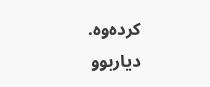كرده‌وه‌. دياربوو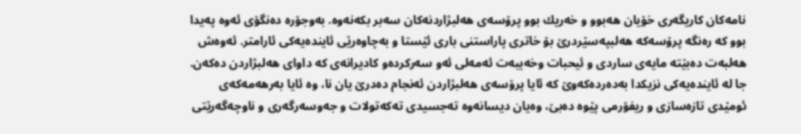نامه‌كان كاريگه‌ری خۆيان هه‌بوو و خه‌ريك بوو پرۆسه‌ی هه‌لبژاردنه‌كان سه‌بر بكه‌نه‌وه‌. به‌وجۆره‌ ده‌نگۆی ئه‌وه‌ په‌يدا بوو كه‌ ره‌نگه‌‌ پرۆسه‌كه‌ هه‌لبپه‌سێردرێ بۆ خاتری پاراستنی باری ئێستا و به‌چاوه‌رێی ئاينده‌يه‌كی ئارامتر‌. ئه‌وه‌ش هه‌لبه‌ت ده‌بێته‌‌ مايه‌ی ساردی ‌و ئيحبات وخه‌يبه‌ت ئه‌مه‌لی ئه‌و سه‌ركرده‌و كاديرانه‌ی كه‌ داوای هه‌لبژاردن ده‌كه‌ن. جا له‌ ئاينده‌يه‌كی نزيكدا به‌ده‌رده‌كه‌وێ كه‌ ئايا پرۆسه‌ی هه‌لبژاردن ئه‌نجام ده‌درێ یان نا، وه‌ ئايا به‌رهه‌مه‌كه‌ی ئومێدی تازه‌سازی و ريفۆرمی پێوه‌ ده‌بێ، وه‌يان ديسانه‌وه‌ ته‌جسيدی ته‌كه‌تولات و جه‌وسه‌رگه‌ری و ناوچه‌گه‌رێتی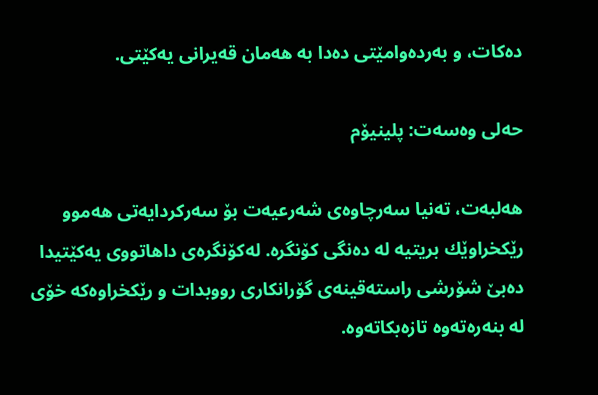ده‌كات، و به‌رده‌وامێتی ده‌دا به‌ هه‌مان قه‌يرانی يه‌كێتی.

حه‌لی وه‌سه‌ت: پلينيۆم

هه‌لبه‌ت، ته‌نيا سه‌رچاوه‌ی شه‌‌رعيه‌ت بۆ سه‌ركردايه‌تی هه‌موو رێكخراوێك بريتيه‌ له‌ ده‌نگی كۆنگره‌. له‌كۆنگره‌ی داهاتووی يه‌كێتيدا ده‌بێ شۆرشی راسته‌قينه‌ی گۆرانكاری رووبدات و رێكخراوه‌كه‌ خۆی له‌ بنه‌ره‌ته‌وه‌ تازه‌بكاته‌وه‌.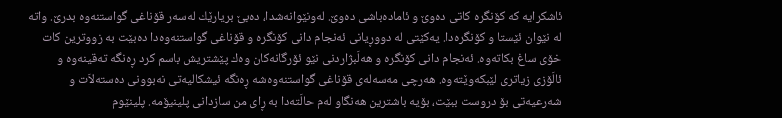ئاشكرايه‌ كه‌ كۆنگره‌ كاتی ده‌وێ و ئاماده‌باشی ده‌وێ. له‌ونێوانه‌شدا، ده‌بێ بريارێك له‌سه‌ر قۆناغی گواستنه‌وه‌ بدرێ. واته‌ له‌ نێوان ئێستا و كۆنگره‌دا. يه‌كێتى له‌ دووڕيانى ئه‌نجام دانى كۆنگره‌ و قۆناغى گواستنه‌وه‌دا ده‌بێت به‌ زووترين كات خۆى ساغ بكاته‌وه. ئه‌نجام دانى كۆنگره‌ و هه‌لَبژاردنى نێو ئۆرگانه‌كان وه‌ك پێشتريش باسم كرد ڕه‌نگه‌ ته‌قينه‌وه‌ و ئالَۆزى زياترى لێبكه‌وێته‌وه. هه‌رچى مه‌سه‌له‌ى قۆناغى گواستنه‌وه‌شه‌ ڕه‌نگه‌ ئيشكاليه‌تى نه‌بوونى ده‌سته‌لاَت و شه‌رعيه‌تى بۆ دروست ببێت، بۆيه‌ باشترين هه‌نگاو له‌م حالَته‌دا به‌ ڕاى من سازدانى پلينيۆمه. پلينێوم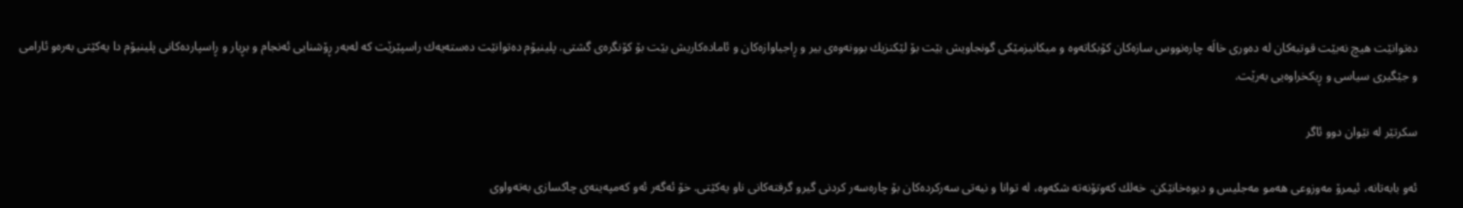ده‌توانێت هيچ نه‌بێت قوتبه‌كان له‌ ده‌ورى خالَه‌ چاره‌نووس سازه‌كان كۆبكاته‌وه‌ و ميكانيزمێكى گونجاويش بێت بۆ لێكنزيك بوونه‌وه‌ى بير و ڕاجياوازه‌كان و ئاماده‌كاريش بێت بۆ كۆنگره‌ى گشتى. پلينيۆم ده‌توانێت ده‌سته‌يه‌ك راسپێرێت كه‌ له‌به‌ر ڕۆشنايى ئه‌نجام و بڕيار و ڕاسپارده‌كانى پلينيۆم دا يه‌كێتى به‌ره‌و ئارامى و جێگيرى سياسى و ڕيكخراوه‌يى به‌رێت.

سكرتێر له‌ نێوان دوو ئاگر

ئه‌و بابه‌تانه‌، ئيمرۆ مه‌وزوعی هه‌مو مه‌جليس و ديوه‌خانێكن. خه‌لك كه‌وتۆنه‌ته‌ شكه‌وه‌، له‌ توانا و نيه‌تی سه‌ركرده‌كان بۆ چاره‌سه‌ر كردنی گيرو گرفته‌كانی ناو يه‌كێتی. خۆ ئه‌گه‌ر ئه‌و كه‌مپه‌ينه‌ی چاكسازی به‌ته‌واوی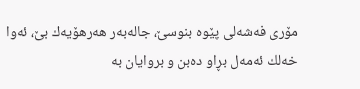مۆری فه‌شه‌لی پێوه‌ بنوسێ، جاله‌به‌ر هه‌رهۆيه‌ك بێ، ئه‌وا خه‌لك ئه‌مه‌ل بڕاو ده‌بن و بروايان به‌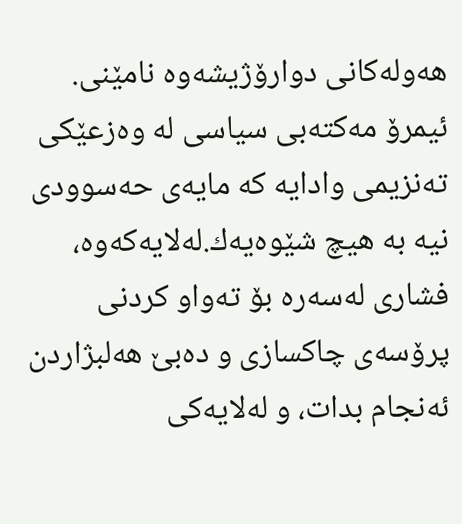هه‌وله‌كانی دوارۆژيشه‌وه‌ نامێنی. ئيمرۆ مه‌كته‌بی سياسی له‌ وه‌زعێكی ته‌نزيمی وادايه‌ كه‌ مايه‌ی حه‌سوودی نيه‌ به‌ هيچ شێوه‌يه‌ك.له‌لايه‌كه‌وه‌، فشاری له‌سه‌ره‌ بۆ ته‌واو كردنی پرۆسه‌ی چاكسازی و ده‌بێ هه‌لبژاردن ئه‌نجام بدات، و له‌لايه‌كی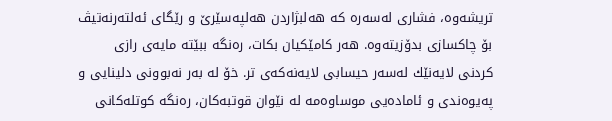تريشه‌وه‌، فشاری له‌سه‌ره كه‌ هه‌لبژاردن هه‌لپه‌سێرێ و رێگای ئه‌لته‌رنه‌تيڤ بۆ چاكسازی بدۆزيته‌وه‌. هه‌ر كامێكيان بكات، ره‌نگه‌ ببێته‌ مايه‌ی رازی كردنی لايه‌نێك له‌سه‌ر حيسابی لايه‌نه‌كه‌ی تر. خۆ له‌ به‌ر نه‌بوونی دلينايی و په‌يوه‌ندی و ئاماده‌يی موساوه‌مه‌ له‌ نێوان قوتبه‌كان، ره‌نگه‌ كوتله‌كانی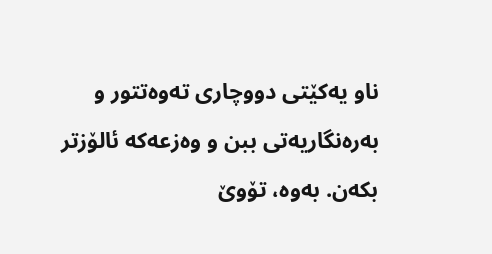ناو يه‌كێتی دووچاری ته‌وه‌تتور و به‌ره‌نگاريه‌تی ببن و وه‌زعه‌كه‌ ئالۆزتر بكه‌ن. به‌وه‌، تۆوێ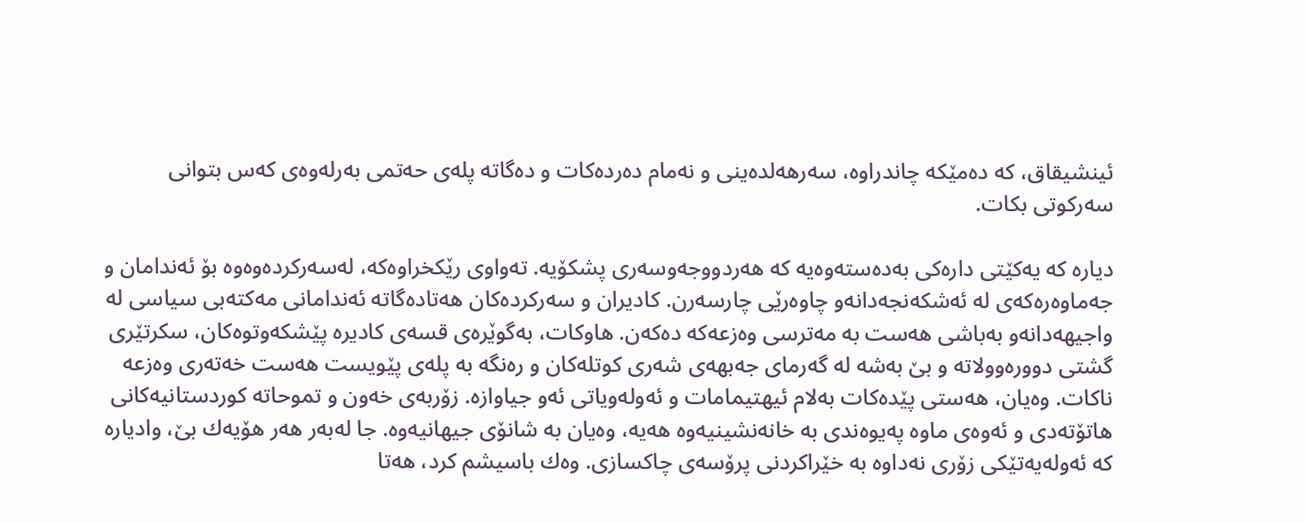ئينشيقاق، كه‌ ده‌مێكه‌ چاندراوه‌، سه‌رهه‌لده‌ينی و نه‌مام ده‌رده‌كات و ده‌گاته‌ پله‌ی حه‌تمی به‌رله‌وه‌ی كه‌س بتوانی سه‌ركوتی بكات.

دياره‌ كه‌ يه‌كێتی داره‌كی به‌ده‌سته‌وه‌يه‌ كه‌ هه‌ردووجه‌وسه‌ری پشكۆيه‌. ته‌واوی رێكخراوه‌كه‌، له‌سه‌ركرده‌وه‌وه‌ بۆ ئه‌ندامان و جه‌ماوه‌ره‌كه‌ی له‌ ئه‌شكه‌نجه‌دانه‌و چاوه‌رێی چارسه‌ر‌ن. كاديران و سه‌ركرده‌كان هه‌تاده‌گاته‌ ئه‌ندامانی مه‌كته‌بی سياسی له‌ واجيهه‌دانه‌و به‌باشی هه‌ست به‌ مه‌ترسی وه‌زعه‌كه‌ ده‌كه‌ن. هاوكات، به‌گوێره‌ی قسه‌ی كاديره‌ پێشكه‌وتوه‌كان، سكرتێری گشتی دووره‌وولاته‌ و بێ به‌شه‌‌ له‌ گه‌رمای جه‌بهه‌ی شه‌ری كوتله‌كان و ره‌نگه‌ به‌ پله‌ی پێويست هه‌ست خه‌ته‌ری وه‌زعه‌ نا‌‌كات. وه‌يان، هه‌ستی پێده‌كات به‌لام ئيهتيمامات و ئه‌وله‌وياتی ئه‌و جياوازه‌. زۆربه‌ی خه‌ون و تموحاته‌ كوردستانيه‌كانی هاتۆته‌دی و ئه‌وه‌ی ماوه‌ په‌يوه‌ندی به‌ خانه‌نشينيه‌وه‌ هه‌يه‌، وه‌يان به‌ شانۆی جيهانیه‌وه‌. جا له‌به‌ر هه‌ر هۆيه‌ك بێ، وادياره‌ كه‌ ئه‌وله‌يه‌تێكی زۆری نه‌داوه‌ به خێراكردنی پرۆسه‌ی چاكسازی‌‌. وه‌ك باسيشم كرد، هه‌تا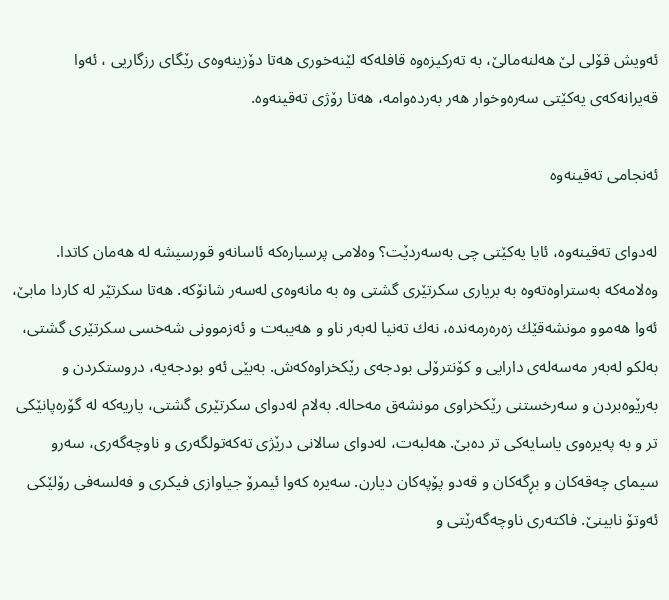ئه‌ويش قۆلی لێ هه‌لنه‌مالێ، به‌ ته‌ركيزه‌وه‌ قافله‌كه‌ لێنه‌خوری هه‌تا دۆزينه‌وه‌ی رێگای رزگاریی ، ئه‌وا قه‌يرانه‌كه‌ی يه‌كێتی سه‌ره‌وخوار هه‌ر‌ به‌رده‌وامه‌، هه‌تا رۆژی ته‌قينه‌وه‌.

ئه‌نجامی ته‌قينه‌وه‌

له‌دوای ته‌قينه‌وه‌، ئايا يه‌كێتی چی به‌سه‌ردێت؟ وه‌لامی پرسياره‌كه‌ ئاسانه‌و قورسيشه‌ له‌ هه‌مان كاتدا. وه‌لامه‌كه به‌ستراوه‌ته‌وه‌ به‌ برياری سكرتێری گشتی وه‌ به‌ مانه‌وه‌ی له‌سه‌ر شانۆكه‌. هه‌تا سكرتێر له‌ كاردا مابێ، ئه‌وا هه‌موو مونشه‌قێك زه‌ره‌رمه‌نده‌، نه‌ك ته‌نيا له‌به‌ر ناو و هه‌يبه‌ت و ئه‌زموونی شه‌خسی سكرتێری گشتی، به‌لكو له‌به‌ر مه‌سه‌له‌ی دارايی و كۆنترۆلی بودجه‌ی رێكخراوه‌كه‌ش‌. به‌بێی ئه‌و بودجه‌يه‌، دروستكردن و به‌رێوه‌بردن و سه‌رخستنی رێكخراوی مونشه‌ق مه‌حاله‌. به‌لام له‌دوای سكرتێری گشتی، ياريه‌كه‌ له‌ گۆره‌پانێكی تر و به‌ په‌يره‌وی ياسايه‌كی تر ده‌بێ. هه‌لبه‌ت، له‌دوای سالانی درێژی ته‌كه‌تولگه‌ری و ناوچه‌گه‌ری، سه‌رو سيمای چه‌قه‌كان و بڕگه‌كان و قه‌دو پۆپه‌كان ديارن. سه‌يره‌ كه‌وا ئيمرۆ جياوازی فيكری و فه‌لسه‌فی رۆلێكی ئه‌وتۆ نابينێ. فاكته‌ری ناوچه‌گه‌رێتی و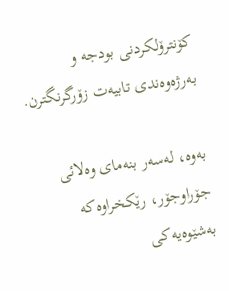كۆنترۆلكردنی بودجه‌ و به‌رژه‌وه‌ندی تابيه‌ت زۆرگرنگترن‌.

به‌وه‌، له‌سه‌ر بنه‌مای وه‌لائی جۆراوجۆر، رێكخراوه‌كه‌ به‌شێوه‌يه‌كی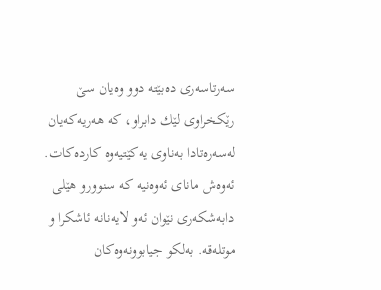سه‌رتاسه‌ری ده‌بێته‌ دوو وه‌يان سێ رێكخراوی لێك دابراو، كه‌ هه‌ريه‌كه‌يان له‌سه‌ره‌تادا به‌ناوی يه‌كێتیه‌وه‌ كارده‌كات. ئه‌وه‌ش مانای ئه‌وه‌نيه‌ كه‌ سنوورو هێلی دابه‌شكه‌ری نێوان ئه‌و لايه‌نانه‌ ئاشكرا و‌ موتله‌قه. به‌لكو جيابوونه‌وه‌كان ‌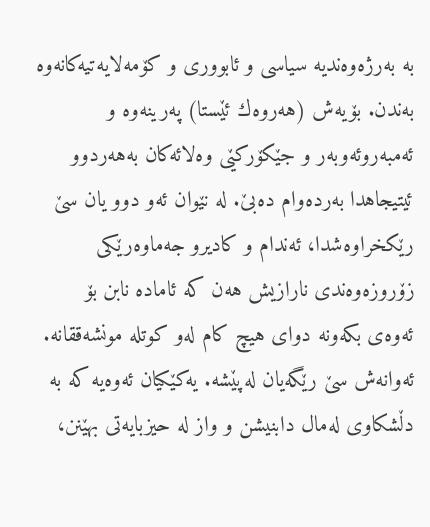به‌ به‌رژه‌وه‌نديه‌ سياسی و ئابووری و كۆمه‌لايه‌تيه‌كانه‌وه‌ به‌ندن. بۆيه‌ش (هه‌روه‌ك ئێستا) په‌رينه‌و‌ه‌ و ئه‌مبه‌روئه‌وبه‌ر و جێكۆركێی وه‌لائه‌كان به‌هه‌ردوو ئيتيجاهدا به‌رده‌وام ده‌بێ. له‌ نێوان ئه‌و دوو يان سێ رێكخراوه‌شدا، ئه‌ندام و كاديرو جه‌ماوه‌رێكی زۆروزه‌وه‌ندی نارازيش هه‌ن كه‌ ئاماده‌ نابن بۆ ئه‌وه‌ی‌ بكه‌ونه‌ دوای هيچ كام له‌و كوتله‌ مونشه‌ققانه‌. ئه‌وانه‌ش سێ رێگه‌يان له‌پێشه‌. يه‌كێكيان ئه‌وه‌يه‌ كه‌ به‌ دڵشكاوی له‌مال دابنيشن و واز له‌ حيزبايه‌تی بهێنن،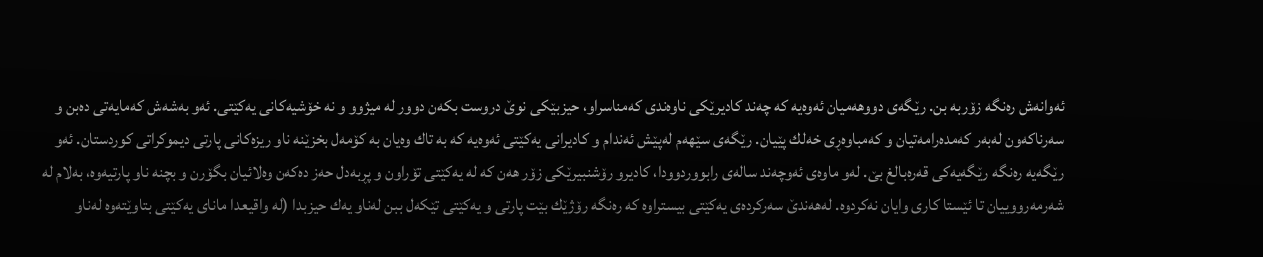ئه‌وانه‌ش ره‌نگه‌ زۆربه‌ بن. رێگه‌ی دووهه‌ميان ئه‌وه‌يه‌ كه‌ چه‌ند كاديرێكی ناوه‌ندی كه‌مناسراو، حيزبێكی نوێ دروست بكه‌ن دوور له‌ ميژوو و نه خۆشيه‌كانی يه‌كێتی. ئه‌و به‌شه‌ش كه‌مايه‌تی ده‌بن و سه‌رناكه‌ون له‌به‌ر كه‌مده‌رامه‌تيان و كه‌مباوه‌ڕی خه‌لك پێيان. رێگه‌ی سێهه‌م له‌پێش ئه‌ندام و كاديرانی يه‌كێتی ئه‌وه‌يه‌ كه‌ به‌ تاك وه‌يان به‌ كۆمه‌ل بخزێنه‌ ناو ريزه‌كانی پارتی ديموكراتی كوردستان. ئه‌و رێگه‌يه‌ ره‌نگه‌ رێگه‌يه‌كی قه‌ره‌بالغ بێ. له‌و ماوه‌ی ئه‌وچه‌ند ساله‌ی رابووردوودا، كاديرو رۆشنبيرێكی زۆر هه‌ن كه‌ له‌ يه‌كێتی تۆراون و پڕبه‌دل حه‌ز ده‌كه‌ن وه‌لائيان بگۆرن و بچنه‌ ناو پارتيه‌وه‌، به‌لام له‌ شه‌رمه‌رووييان تا ئێستا كاری وايان نه‌كردوه‌. له‌هه‌ندێ سه‌ركرده‌ی يه‌كێتی بيستراوه‌ كه‌ ره‌نگه‌ رۆژێك بێت پارتی و يه‌كێتی تێكه‌ل ببن له‌ناو يه‌ك حيزبدا (له‌ واقيعدا مانای يه‌كێتی بتاوێته‌وه‌ له‌ناو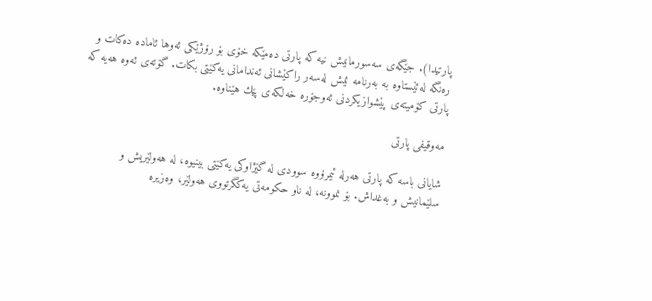پارتيدا). جێگه‌ی سه‌سورمانيش نيه‌ كه‌ پارتی ده‌مێكه‌ خۆی بۆ رۆژێكی ئه‌وها ئاماده‌ ده‌كات و ره‌نگه‌ له‌ئێستاوه‌ به‌ به‌رنامه‌ ئيش له‌سه‌ر راكێشانی ئه‌ندامانی يه‌كێتی بكات. گۆته‌ی ئه‌وه‌ هه‌يه‌ كه‌ پارتی كۆميته‌ی پێشوازیكردنی ئه‌وجۆره‌ خه‌لكه‌ی پێك هێناوه‌.

مه‌وقيفی پارتی

شايانی باسه‌ كه‌ پارتی هه‌رله‌ ئيمرۆوه‌ سوودی له‌ گێژاوكی يه‌كێتی بينيوه‌، له‌ هه‌ولێريش و سلێمانيش و به‌غداش. بۆ نموونه‌، له‌ ناو حكومه‌تی يه‌كگرتووی هه‌ولێر، وه‌زيره‌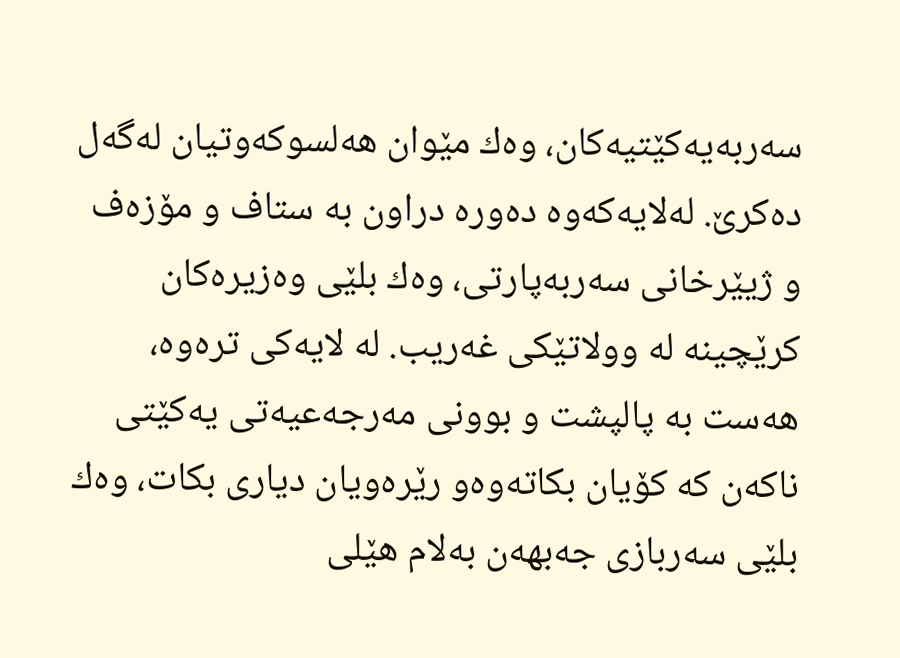سه‌ربه‌يه‌كێتيه‌كان، وه‌ك مێوان هه‌لسوكه‌وتيان له‌گه‌ل ده‌كرێ. له‌لايه‌كه‌وه‌ ده‌وره‌ دراون به‌ ستاف و مۆزه‌ف و ژيێرخانی سه‌ربه‌پارتی، وه‌ك بلێی وه‌زيره‌كان كرێچينه‌ له‌ وولاتێكی غه‌ريب. له‌ لايه‌كی تره‌وه‌، هه‌ست به‌ پالپشت و بوونی مه‌رجه‌عيه‌تی يه‌كێتی ناكه‌ن كه‌ كۆيان بكاته‌وه‌و رێره‌ويان دياری بكات، وه‌ك بلێی سه‌ربازی جه‌بهه‌ن به‌لام هێلی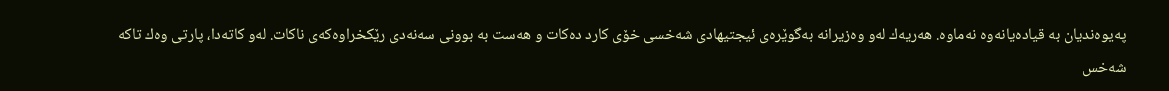په‌يوه‌ندیان به‌ قياده‌يانه‌وه‌ نه‌ماوه‌. هه‌ريه‌ك له‌و وه‌زيرانه‌ به‌گوێره‌ی ئيجتيهادی شه‌خسی خۆی كارد ده‌كات و هه‌ست به‌ بوونی سه‌نه‌دی رێكخراوه‌كه‌ی ناكات. له‌و كاته‌دا، پارتی وه‌ك تاكه‌ شه‌خس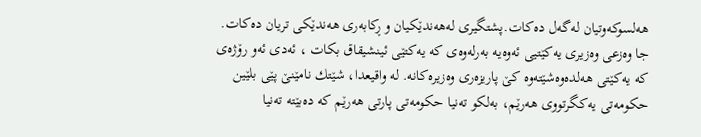هه‌لسوكه‌وتيان له‌گه‌ل ده‌كات.پشتگيری له‌هه‌ندێكيان و ڕكابه‌ری هه‌ندێكی تريان ده‌كات. جا وه‌زعی وه‌زيری يه‌كێتیی ئه‌وه‌يه‌ به‌رله‌وه‌ی كه‌ يه‌كتێی ئينشيقاق بكات ، ئه‌دی ئه‌و رۆژه‌ی كه‌ يه‌كێتی هه‌لده‌وه‌شێته‌وه‌ كێ پاريزه‌ری وه‌زيره‌كانه‌‌. له‌ واقيعدا، شێتك نامێنێ پێی بلێين حكومه‌تی يه‌كگرتووی هه‌رێم، به‌لكو ته‌نيا حكومه‌تی پارتی هه‌رێم كه‌ ده‌بێته‌ ته‌نيا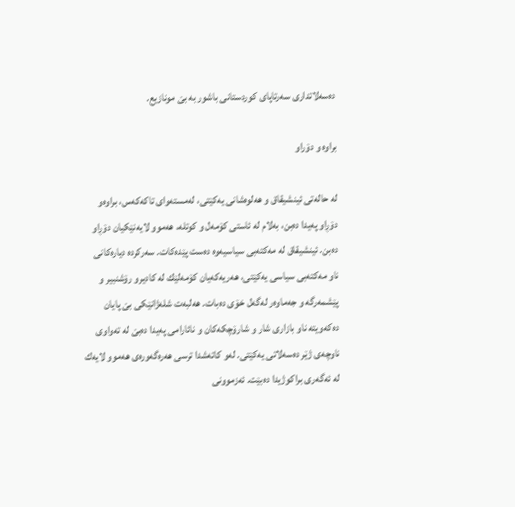ده‌سه‌لاتداری سه‌رتاپای كوردستانی باشور به‌ بێ مونازيع.

براوه‌ و دۆراو‌

له‌ حاله‌تی ئينشيقاق و هه‌لوه‌شانی يه‌كێتی، له‌مسته‌وای تاكه‌كه‌س، براوه‌و دۆڕاو په‌يدا ده‌بن، به‌لام له‌ ئاستی كۆمه‌ل و كوتله‌، هه‌موو لايه‌نێكيان دۆڕاو ده‌بن. ئينشيقاق له‌ مه‌كته‌بی سياسيه‌وه‌ ده‌ست پێده‌كات. سه‌ركرده‌ دياره‌كانی ناو مه‌كته‌بی سياسی يه‌كێتی، هه‌ريه‌كه‌يان كۆمه‌لێك له‌ كاديرو رۆشنبير و پێشمه‌رگه‌ و جه‌ماوه‌ر له‌گه‌ل خۆی ده‌بات. هه‌لبه‌ت شله‌ژانێكی بێ پايان ده‌كه‌ويته‌ ناو بازاری شار و شارۆچكه‌كان و نائارامی په‌يدا ده‌بێ له‌ ته‌واوی ناوچه‌ی ژێر ده‌سه‌لاتی يه‌كێتی. له‌و كاته‌شدا ترسی هه‌ره‌گه‌وره‌ی هه‌موو لايه‌ك له‌ ئه‌گه‌ری براكوژیدا ده‌بێت. ئه‌زموونی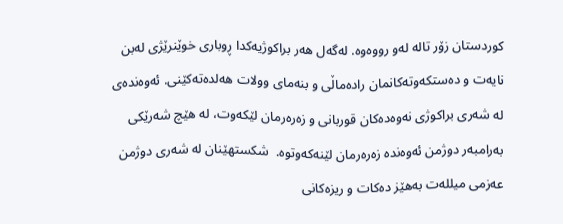كوردستان زۆر تاله‌ له‌و رووه‌وه‌. له‌گه‌ل هه‌ر براكوژيه‌كدا ڕوباری خوێنرێژی له‌بن نايه‌ت و ده‌ستكه‌وته‌كانمان راده‌ماڵی و بنه‌مای وولات هه‌لده‌ته‌كێنی. ئه‌وه‌نده‌ی له‌ شه‌ری براكوژی نه‌وه‌ده‌كان قوربانی و زه‌ره‌رمان لێكه‌وت، له‌ هێچ شه‌رێكی به‌رامبه‌ر دوژمن ئه‌وه‌نده‌ زه‌ره‌رمان لێنه‌كه‌وتوه‌.  شكستهێنان له‌ شه‌ری دوژمن عه‌زمی ميلله‌ت به‌هێز ده‌كات و ريزه‌كانی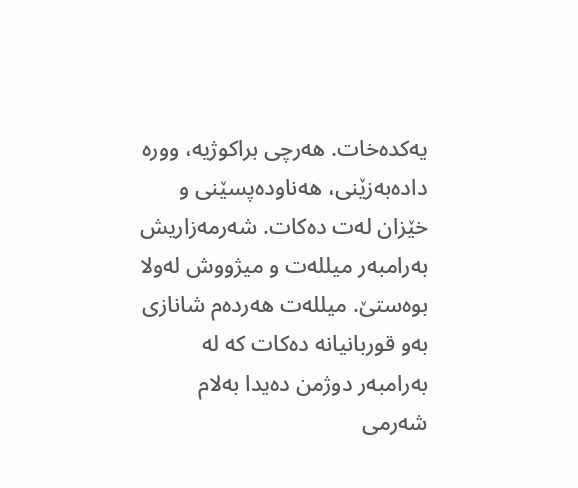يه‌كده‌خات. هه‌رچی براكوژيه‌، ووره‌ داده‌به‌زێنی، هه‌ناوده‌پسێنی و خێزان له‌ت ده‌كات. شه‌رمه‌زاريش به‌رامبه‌ر ميلله‌ت و ميژووش له‌ولا بوه‌ستێ. ميلله‌ت هه‌رده‌م شانازی به‌و قوربانيانه‌ ده‌كات كه‌ له‌ به‌رامبه‌ر دوژمن ده‌يدا به‌لام شه‌رمی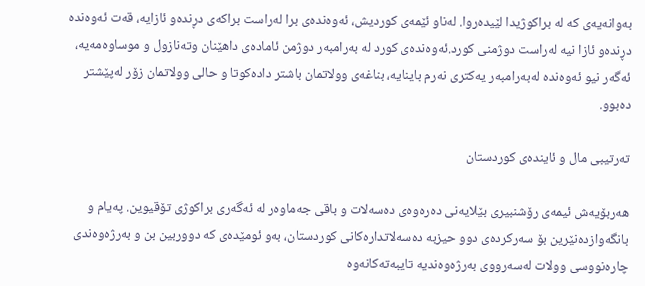به‌وانه‌يه‌ی كه‌ له‌ براكوژيدا لێيده‌روا‌. له‌ناو ئێمه‌ی كورديش، ئه‌وه‌نده‌‌ی برا له‌راست براكه‌ی دڕنده‌و ئازايه‌، قه‌ت ئه‌وه‌نده‌ دڕنده‌و ئازا‌ نيه‌ له‌راست دوژمنی كورد.ئه‌وه‌نده‌ی كورد له‌ به‌رامبه‌ر دوژمن ئاماده‌ی داهێنان وته‌نازول و موساوه‌مه‌يه‌، ئه‌گه‌ر نيو ئه‌وه‌نده‌ له‌به‌رامبه‌ر يه‌كتری نه‌رم باينايه‌، بناغه‌ی وولاتمان باشتر داده‌كوتا و حالی وولاتمان زۆر له‌پێشتر ده‌بوو.

ته‌رتيبی مال و ئاينده‌ی كوردستان

هه‌ربۆيه‌ش ئيمه‌ی رۆشنبيری بێلايه‌نی ده‌ره‌وه‌ی ده‌سه‌لات و باقی جه‌ماوه‌ر له‌ ئه‌گه‌ری براكوژی تۆقيوين‌. په‌يام و بانگه‌وازده‌نێرین بۆ سه‌ركرده‌ی دوو حيزبه‌ ده‌سه‌لاتداره‌كانی كوردستان، به‌و ئومێده‌ی كه‌ دووربين بن و به‌رژه‌وه‌ندی چاره‌نووسی وولات له‌سه‌رووی به‌رژه‌وه‌نديه‌ تايبه‌ته‌كانه‌وه‌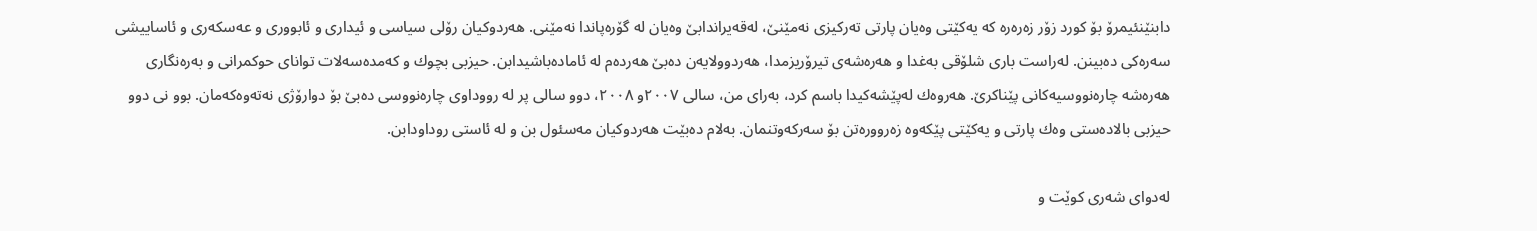دابنێنئيمرۆ بۆ كورد زۆر زه‌ره‌ره‌ كه‌ يه‌كێتی وه‌يان پارتی ته‌ركيزی نه‌مێنێ، له‌قه‌يراندابێ وه‌يان له‌ گۆره‌پاندا نه‌مێنی. هه‌ردوكيان رۆلی سياسی و ئيداری و ئابووری و عه‌سكه‌ری و ئاساييشی سه‌ره‌كی ده‌بينن. له‌راست باری شلۆقی به‌غدا و هه‌ره‌شه‌ی تيرۆريزمدا، هه‌ردوولايه‌ن ده‌بێ هه‌رده‌م له‌ ئاماده‌باشيدابن. حيزبی بچوك و كه‌مده‌سه‌لات توانای حوكمرانی و به‌ره‌نگاری هه‌ره‌شه‌ چاره‌نووسيه‌كانی پێناكرێ. هه‌روه‌ك له‌پێشه‌كيدا باسم كرد، به‌رای من، سالی ٢٠٠٧و ٢٠٠٨، دوو سالی پر له‌ رووداوی چاره‌نووسی ده‌بێ بۆ دوارۆژی نه‌ته‌وه‌كه‌مان. بوو نی دوو حيزبی بالاده‌ستی وه‌ك پارتی و يه‌كێتی پێكه‌وه‌ زه‌رووره‌تن بۆ سه‌ركه‌وتنمان. به‌لام ده‌بێت هه‌ردوكيان مه‌سئول بن و له‌ ئاستی روداودابن.

له‌دوای شه‌ری كوێت و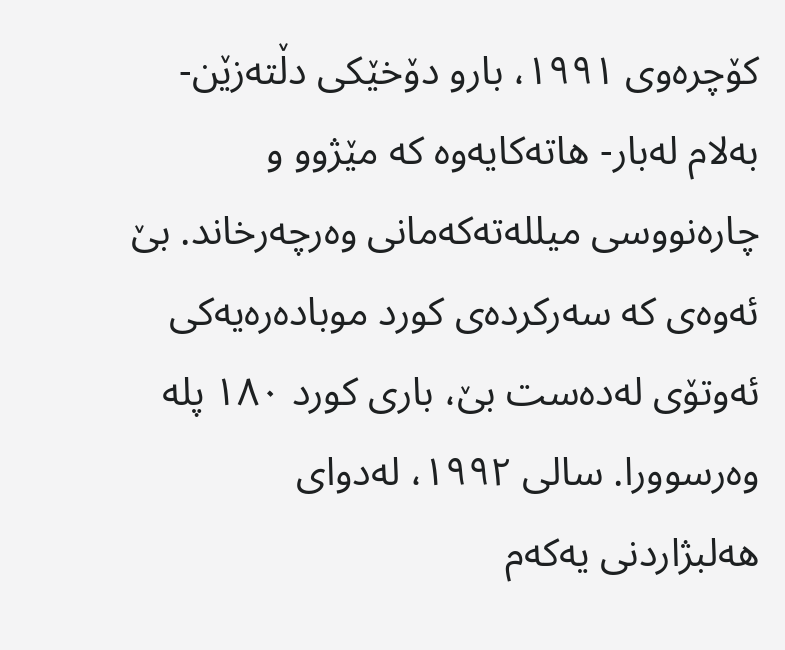كۆچره‌وی ١۹۹١، بارو دۆخێكی دڵته‌زێن- به‌لام له‌بار- هاته‌كايه‌وه‌ كه‌ مێژوو و چاره‌نووسی ميلله‌ته‌كه‌مانی وه‌رچه‌رخاند. بێ ئه‌وه‌ی كه‌ سه‌ركرده‌ی كورد موباده‌ره‌يه‌كی ئه‌وتۆی له‌ده‌ست بێ، باری كورد ١٨٠ پله‌ وه‌رسوورا. سالی ١۹۹٢، له‌دوای هه‌لبژاردنی يه‌كه‌م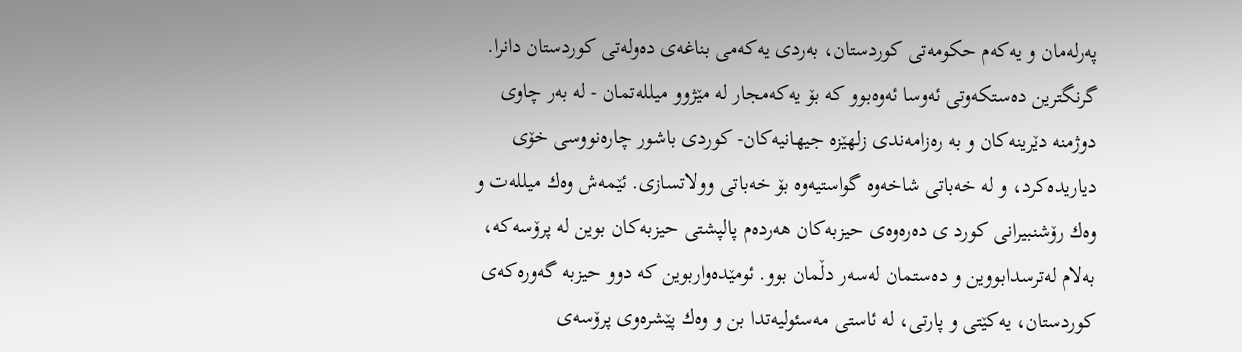په‌رله‌مان و يه‌كه‌م حكومه‌تی كوردستان، به‌ردی يه‌كه‌می بناغه‌ی ده‌وله‌تی كوردستان دانرا. گرنگترين ده‌ستكه‌وتی ئه‌وسا ئه‌وه‌بوو كه‌ بۆ يه‌كه‌مجار له‌ مێژوو ميلله‌تمان - له‌ به‌ر چاوی دوژمنه‌ دێرينه‌كان و به‌ ره‌زامه‌ندی زلهێزه‌ جيهانيه‌كان- كوردی باشور چاره‌نووسی خۆی دياريده‌كرد، و له‌ خه‌باتی شاخه‌وه‌ گواستيه‌وه‌ بۆ خه‌باتی وولاتسازی. ئێمه‌ش وه‌ك ميلله‌ت و وه‌ك‌ رۆشنبيرانی كورد ی‌ ده‌ره‌وه‌ی حيزبه‌كان هه‌رده‌م پالپشتی حيزبه‌كان بوين له‌ پرۆسه‌كه‌، به‌لام له‌ترسدابووين و ده‌ستمان له‌سه‌ر دڵمان بوو. ئومێده‌واربوين كه‌ دوو حيزبه گه‌وره‌كه‌ی كوردستان، يه‌كێتی و پارتی، له‌ ئاستی مه‌سئوليه‌تدا بن و وه‌ك پێشره‌وی پرۆسه‌ی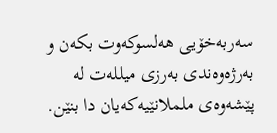سه‌ربه‌خۆيی هه‌لسوكه‌وت بكه‌ن و به‌رژه‌وه‌ندی به‌رزی ميلله‌ت له‌ پێشه‌وه‌ی ململانێيه‌كه‌يان دا بنێن.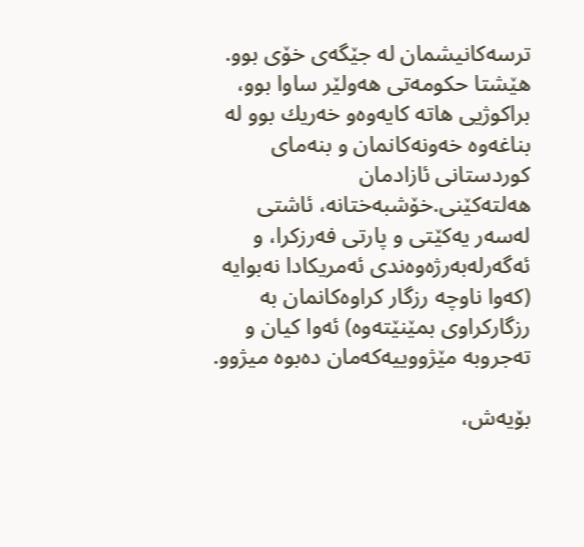ترسه‌كانيشمان له‌ جێگه‌ی خۆی بوو. هێشتا حكومه‌تی هه‌ولێر ساوا بوو، براكوژيی هاته‌ كايه‌وه‌و خه‌ريك بوو له‌ بناغه‌‌وه‌ خه‌ونه‌كانمان و بنه‌مای كوردستانی ئازادمان هه‌لته‌كێنی.خۆشبه‌ختانه‌، ئاشتی له‌سه‌ر يه‌كێتی و پارتی فه‌رزكرا، و ئه‌گه‌رله‌به‌رژه‌وه‌ندی ئه‌مريكادا نه‌بوايه‌ (كه‌وا‌ ناوچه‌ رزگار كراوه‌كانمان به‌ رزگاركراوی بمێنێته‌وه) ئه‌وا كيان و ته‌جروبه‌ مێژووييه‌كه‌مان ده‌بوه ميژوو.

بۆيه‌ش،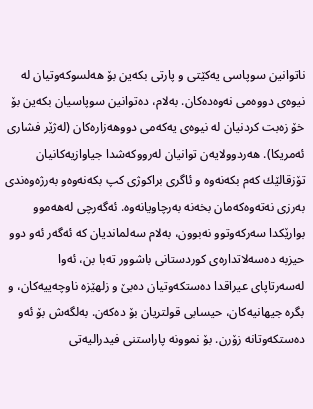ناتوانين سوپاسی يه‌كێتی و پارتی بكه‌ين بۆ هه‌لسوكه‌وتيان له‌ نيوه‌ی دووه‌می نه‌وه‌ده‌كان. به‌لام، ده‌توانين سوپاسيان بكه‌ين بۆ خۆ زه‌بت كردنيان له‌ نيوه‌ی يه‌كه‌می دووهه‌زاره‌كان (له‌ژێر فشاری ئه‌مريكا). هه‌ردوولايه‌ن توانيان له‌رووكه‌شدا جياوازيه‌كانيان تۆزقالێك كه‌م بكه‌نه‌وه‌ و ئاگری براكوژی كپ بكه‌نه‌وه‌و به‌رژه‌وه‌ندی به‌رزی نه‌ته‌وه‌كه‌مان بخه‌نه‌ به‌رچاويانه‌وه‌. ئه‌گه‌رچی له‌هه‌موو بوارێكدا سه‌ركه‌وتوو نه‌بوون، به‌لام سه‌لمانديان كه‌ ئه‌گه‌ر ئه‌و دوو حيزبه‌ ده‌سه‌لاتداره‌ی كوردستانی باشوور ته‌با بن، ئه‌وا له‌سه‌رتاپای عیراقدا ده‌ستكه‌وتيان ده‌بێ و زلهێزه‌ ناوچه‌ييه‌كان، و بگره‌ جيهانيه‌كان، حيسابی قولتريان بۆ ده‌كه‌ن. به‌لگه‌ش بۆ ئه‌و ده‌ستكه‌وتانه‌ زۆرن. بۆ نموونه‌ پاراستنی فيدراليه‌تی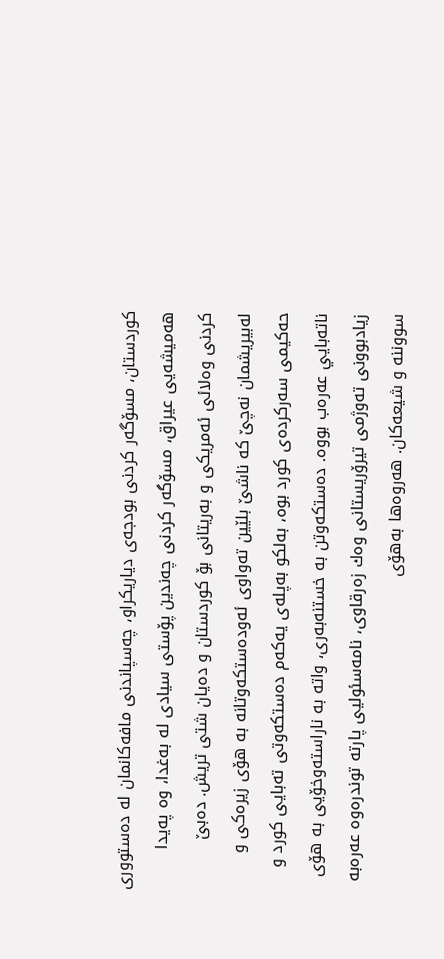كوردستان، مسۆگه‌ر كردنی بودجه‌ی دياريكراو، چه‌سپاندنی مافه‌كانمان له‌ ده‌ستووری هه‌ميشه‌يی عيراق، مسۆگه‌ر كردنی چه‌ندين پۆستی سيادی له به‌غدا، وه په‌يدا كردنی وه‌لائی ئه‌مريكی و به‌ريتانی بۆ كوردستان و ده‌يان شتی تريش. ده‌بێ له‌بيريشمان نه‌چێ كه‌ ناشێ بلێين ته‌واوی ئه‌وده‌ستكه‌وتانه‌ به‌ هۆی زيره‌كی و حه‌كيمی سه‌ركرده‌ی كورد بوه‌، به‌لكو به‌پله‌ی يه‌كه‌م ده‌ستكه‌وتی ته‌بايی كورد و ناته‌بايي عه‌ره‌ب بووه‌. د‌ه‌ستكه‌وتن به‌ خستنه‌به‌ری، واته‌ به‌ ناراسته‌وخۆيی به‌ هۆی زيادبوونی ته‌وژمی تيرۆريستانی وه‌ك زه‌رقاوی، نامه‌سئوليی پارته‌ توندره‌وه‌ عه‌ره‌به‌ سووننه‌ و شيعه‌كان. هه‌روه‌ها به‌هۆی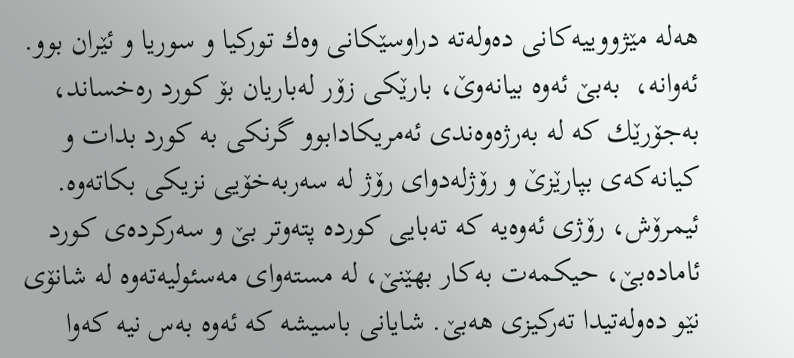هه‌له‌ مێژووييه‌كانی ده‌وله‌ته‌ دراوسێكانی وه‌ك توركيا و سوريا و ئێران بوو. ئه‌وانه‌، ‌ به‌بێ ئه‌وه‌ بيانه‌وێ، بارێكی زۆر له‌باريان بۆ كورد ره‌خساند‌، به‌جۆرێك كه‌ له‌ به‌رژه‌وه‌ندی ئه‌مريكادابوو گرنكی به‌ كورد بدات و كيانه‌كه‌ی بپارێزێ و رۆژله‌دوای رۆژ له‌ سه‌ربه‌خۆيی نزيكی بكاته‌وه‌. ئيمرۆش، رۆژی ئه‌وه‌يه‌ كه‌ ته‌بايی كورده‌ پته‌وتر بێ و سه‌ركرده‌ی كورد ئاماده‌بێ، حيكمه‌ت به‌كار بهێنێ، له‌ مسته‌وای مه‌سئوليه‌ته‌وه‌ له‌ شانۆی نێو ده‌وله‌تيدا ته‌ركيزی هه‌بێ. شايانی باسيشه‌ كه‌ ئه‌وه‌ به‌س نيه‌ كه‌وا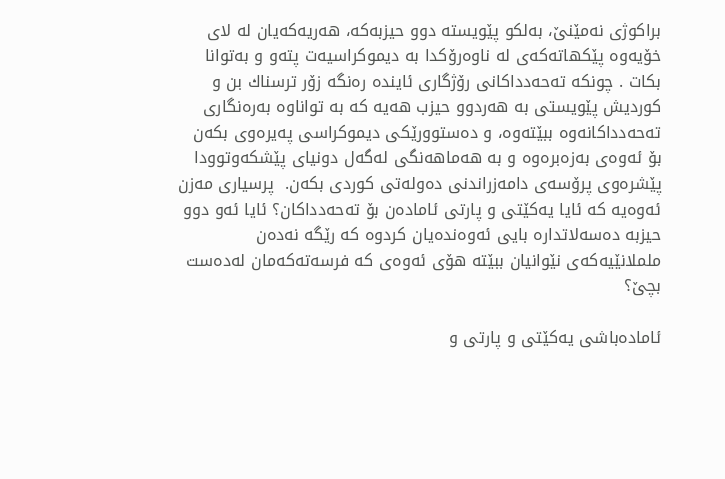براكوژی نه‌مێنێ، به‌لكو پێويسته‌ دوو حيزبه‌كه‌، هه‌ريه‌كه‌يان له‌ لای خۆيه‌وه‌ پێكهاته‌كه‌ی له‌ ناوه‌رۆكدا به‌ ديموكراسيه‌ت پته‌و و به‌توانا بكات . چونكه‌ ته‌حه‌دداكانی رۆژگاری ئاينده‌ ره‌نگه‌ زۆر ترسناك بن و كورديش پێويستی به‌ هه‌ردوو حيزب هه‌يه‌ كه‌ به‌ تواناوه‌ به‌ره‌نگاری ته‌حه‌دداكانه‌وه‌ ببێته‌وه‌، و ده‌ستوورێكی ديموكراسی په‌يره‌وی بكه‌ن بۆ ئه‌وه‌ی به‌زه‌بره‌وه‌ و به‌ هه‌ماهه‌نگی له‌گه‌ل دونيای پێشكه‌وتوودا پێشره‌وی پرۆسه‌ی دامه‌زراندنی ده‌وله‌تی كوردی بكه‌ن.  پرسياری مه‌زن ئه‌وه‌يه‌ كه‌ ئايا يه‌كێتی و پارتی ئاماده‌ن بۆ ته‌حه‌دداكان؟ ئايا ئه‌و دوو حيزبه ده‌سه‌لاتداره‌‌ بايی ئه‌وه‌نده‌يان كردوه‌ كه‌ رێگه‌ نه‌ده‌ن ململانێيه‌كه‌ی نێوانيان ببێته‌ هۆی ئه‌وه‌ی كه‌ فرسه‌ته‌كه‌مان له‌ده‌ست بچێ؟

ئاماده‌باشی يه‌كێتی و پارتی و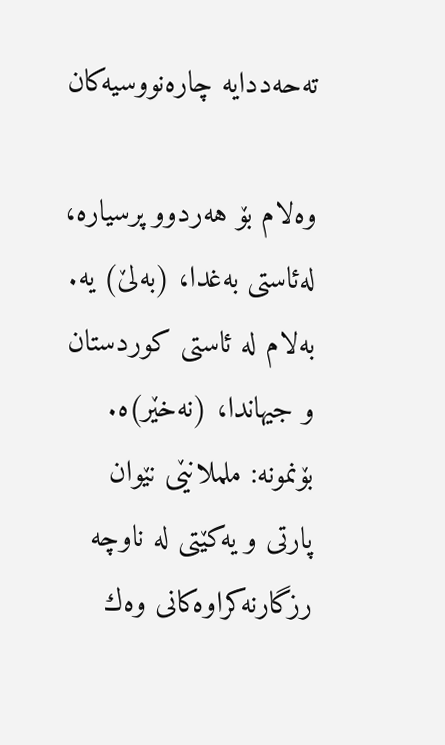ته‌حه‌ددايه‌ چاره‌نووسيه‌كان

وه‌لام بۆ هه‌ردوو پرسياره‌، له‌ئاستی به‌غدا، (به‌لێ) يه‌. به‌لام له‌ ئاستی كوردستان و جيهاندا، (نه‌خێر)ه‌. بۆنمونه‌: ململانێی نێوان پارتی و يه‌كێتی له‌ ناوچه‌ رزگارنه‌كراوه‌كانی وه‌ك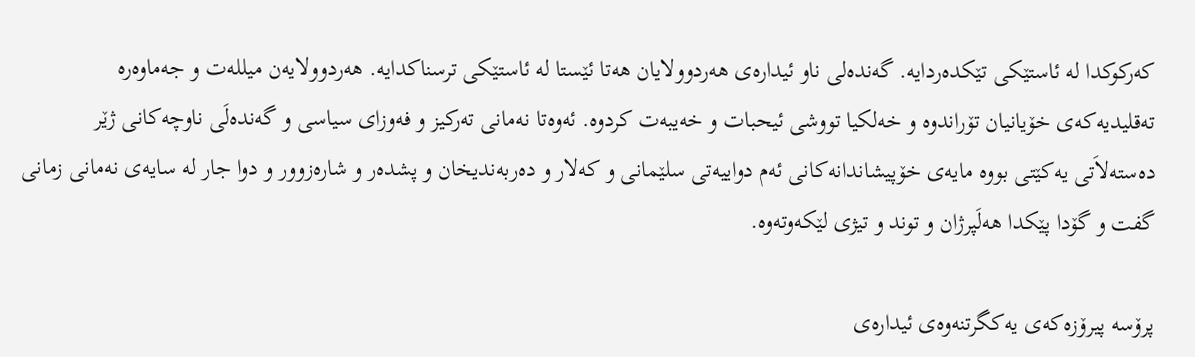كه‌ركوكدا له‌ ئاستێكی تێكده‌ردايه‌. گه‌نده‌لی ناو ئيداره‌ی هه‌ردوولايان هه‌تا ئێستا له‌ ئاستێكی ترسناكدايه‌. هه‌ردوولايه‌ن ميلله‌ت و جه‌ماوه‌ره‌ ته‌قليديه‌كه‌ی خۆيانيان تۆراندوه‌ و خه‌لكيا تووشی ئيحبات و خه‌يبه‌ت كردوه‌. ئه‌وه‌تا نه‌مانى ته‌ركيز و فه‌وزاى سياسى و گه‌نده‌لَى ناوچه‌كانى ژێر ده‌سته‌لاَتى يه‌كێتى بووه‌ مايه‌ى خۆپيشاندانه‌كانى ئه‌م دواييه‌تى سلێمانى و كه‌لار و ده‌ربه‌نديخان و پشده‌ر و شاره‌زوور و دوا جار له‌ سايه‌ى نه‌مانى زمانى گفت و گۆدا پێكدا هه‌لَپرژان و توند و تيژى لێكه‌وته‌وه‌.

پرۆسه‌ پيرۆزه‌كه‌ی يه‌كگرتنه‌وه‌ی ئيداره‌ی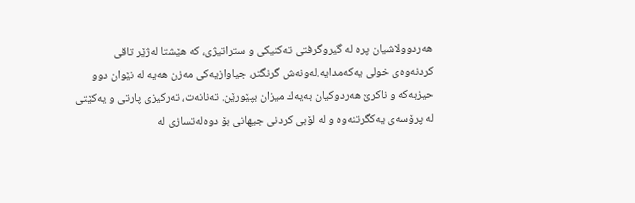هه‌ردوولاشيان پره‌ له‌ گيروگرفتی ته‌كنيكی و ستراتيژی، كه‌ هێشتا له‌ژێر تاقی كردنه‌وه‌ی خولی يه‌كه‌مدايه‌.له‌ونه‌ش گرنگتر، جياوازيه‌كی مه‌زن هه‌يه‌ له‌ نێوان دوو حيزبه‌كه‌ و ناكرێ هه‌ردوكيان به‌يه‌ك ميزان بپێورێن. ته‌نانه‌ت، ته‌ركيزی پارتی و يه‌كێتی له‌ پرۆسه‌ی يه‌كگرتنه‌وه‌ و له‌ لۆبی كردنی جيهانی بۆ دوه‌له‌تسازی له‌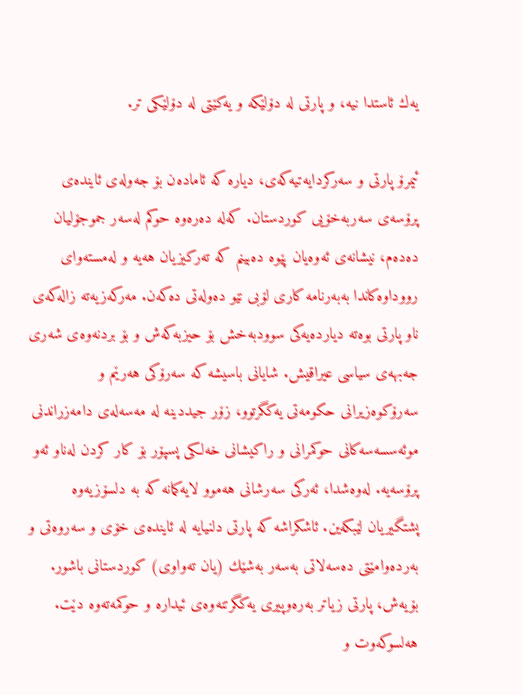يه‌ك ئاستدا نيه‌، و پارتی له‌ دۆلێكه‌ و يه‌كێتی له‌ دۆلێكی تر.

ئيمرۆ پارتی و سه‌ركردايه‌تيه‌كه‌ی، دياره‌ كه‌ ئاماده‌ن بۆ جه‌وله‌ی ئاينده‌ی پرۆسه‌ی سه‌ربه‌خۆيی كوردستان. كه‌له‌ ده‌ره‌وه‌ حوكم له‌سه‌ر جموجۆليان ده‌ده‌م، نيشانه‌ی ئه‌وه‌يان پێوه‌ ده‌بينم كه‌ ‌ته‌ركيزيان هه‌يه‌ و له‌مسته‌وای رووداوه‌كاندا به‌به‌رنامه‌ كاری لۆبی نێو ده‌وله‌تی ده‌كه‌ن. مه‌ركه‌زيه‌‌ته‌ زاله‌كه‌ی ناو پارتی بوه‌ته‌ ديارده‌يه‌كی سوودبه‌خش بۆ حيزبه‌كه‌ش و بۆ بردنه‌‌وه‌ی شه‌ری جه‌بهه‌ی سياسی عيراقيش. شايانی باسيشه‌ كه‌ سه‌رۆكی هه‌رێم و سه‌رۆكوه‌زيرانی حكومه‌تی يه‌كگرتوو، زۆر جيددينه‌ له مه‌سه‌له‌ی‌ دامه‌زراندنی موئه‌سسه‌سه‌كانی حوكمرانی و راكيشانی خه‌لكی پسپۆر بۆ كار كردن له‌ناو ئه‌و پرۆسه‌يه‌. له‌وه‌شدا، ئه‌ركی سه‌رشانی هه‌موو لايه‌كمانه‌ كه‌ به‌ دلسۆزيه‌وه‌ پشتگيریان لێبكه‌ين. ئاشكراشه‌ كه‌ پارتی دلنيايه‌ له‌ ئاينده‌ی خۆی و سه‌روه‌تی و به‌رده‌وامێتی ده‌سه‌لاتی به‌سه‌ر به‌شێك (يان ته‌واوی) كوردستانی باشور. بۆيه‌ش، پارتی زياتر به‌ره‌وپيری يه‌كگرتنه‌وه‌ی ئيداره‌ و حوكمه‌ته‌وه‌ دێت. هه‌لسوكه‌وت و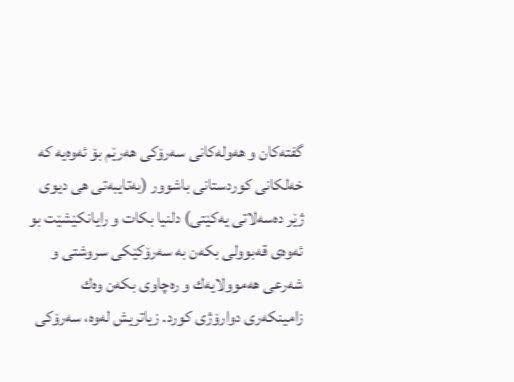گفته‌كان و هه‌وله‌كانی سه‌رۆكی هه‌رێم بۆ ئه‌وه‌يه‌ كه‌ خه‌لكانی كوردستانی باشوور (به‌تايبه‌تی هی ديوی ژێر ده‌سه‌لاتی يه‌كێتی) دلنيا بكات و رايانكێشێت بو ئه‌وه‌ی قه‌بوولی بكه‌ن به‌ سه‌رۆكێكی سروشتی و شه‌رعی هه‌موولايه‌ك و ره‌چاوی بكه‌ن وه‌ك زامينكه‌ری دوارۆژی كورد. زياتريش له‌وه‌، سه‌رۆكی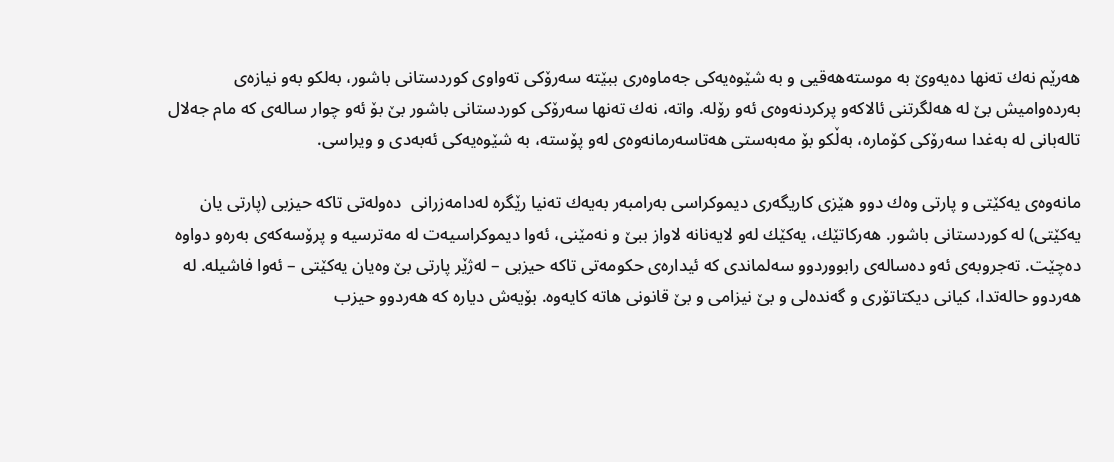هه‌رێم نه‌ك ته‌نها ده‌يه‌وێ به‌ موسته‌هه‌قيی و به‌ شێوه‌يه‌كی جه‌ماوه‌ری ببێته‌ سه‌رۆكی ته‌واوی كوردستانی باشور، به‌لكو به‌و نيازه‌ی به‌رده‌واميش بێ له‌ هه‌لگرتنی ئالاكه‌و پركردنه‌وه‌ی ئه‌و رۆله‌. واته‌، نه‌ك ته‌نها سه‌رۆكی كوردستانی باشور بێ بۆ ئه‌و چوار ساله‌ی كه‌ مام جه‌لال تاله‌بانی له‌ به‌غدا سه‌رۆكی كۆماره‌، به‌ڵكو بۆ مه‌به‌ستی هه‌تاسه‌رمانه‌وه‌ی له‌و پۆسته‌، به‌ شێوه‌يه‌كی ئه‌به‌دی و ويراسی.

مانه‌وه‌ی يه‌كێتی و پارتی وه‌ك دوو هێزی كاريگه‌ری ديموكراسی به‌رامبه‌ر به‌يه‌ك ته‌نيا رێگره‌ له‌دامه‌زرانی ‌ ده‌وله‌تی تاكه‌ حيزبی (پارتی يان يه‌كێتی) له‌ كوردستانی باشور. هه‌ركاتێك، يه‌كێك له‌و لايه‌نانه‌ لاواز ببێ و نه‌مێنی، ئه‌وا ديموكراسيه‌ت له‌ مه‌ترسيه‌ و پرۆسه‌كه‌ی به‌ره‌و دواوه‌ ده‌چێت. ته‌جروبه‌ی ئه‌و ده‌ساله‌ی رابووردوو سه‌لماندی كه‌ ئيداره‌ی حكومه‌تی تاكه‌ حيزبی – له‌ژێر پارتی بێ وه‌يان يه‌كێتی – ئه‌وا فاشيله‌. له‌ هه‌ردوو حاله‌تدا، كيانی ديكتاتۆری و گه‌نده‌لی و بێ نيزامی و بێ قانونی هاته‌ كايه‌وه‌. بۆيه‌ش دياره‌‌ كه‌ هه‌ردوو حيزب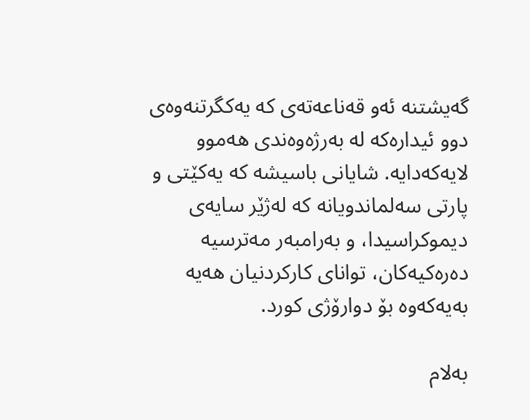گه‌يشتنه‌ ئه‌و قه‌ناعه‌ته‌ی كه‌ يه‌كگرتنه‌وه‌ی دوو ئيداره‌كه‌ له‌ به‌رژه‌وه‌ندی هه‌موو لايه‌كه‌دايه. شايانی باسيشه‌ كه‌ يه‌كێتی و پارتی سه‌لماندويانه‌ كه‌ له‌ژێر سايه‌ی ديموكراسيدا، و به‌رامبه‌ر مه‌ترسيه‌ ده‌ره‌كيه‌كان، توانای كاركردنیان هه‌يه‌ به‌يه‌كه‌وه‌ بۆ دوارۆژی كورد.

به‌لام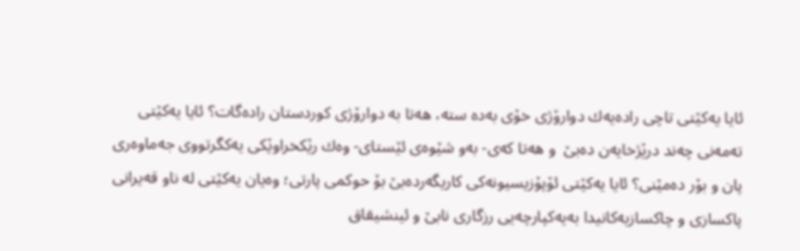ئايا يه‌كێتی تاچی راده‌يه‌ك دوارۆژی خۆی به‌ده‌ سته‌، هه‌تا به‌ دوارۆژی كوردستان راده‌گات؟ ئايا يه‌كێتی ته‌مه‌نی چه‌ند درێژخايه‌ن ده‌بێ ‌ و هه‌تا كه‌ی- به‌و شێوه‌ی ئێستای- وه‌ك رێكخراوێكی يه‌كگرتووی جه‌ماوه‌ری پان و بۆر ده‌مێنی؟ ئايا يه‌كێتی ئۆپۆزيسيونه‌كی كاريگه‌رده‌بێ بۆ حوكمی پارتی؛ وه‌يان يه‌كێتی له‌ ناو قه‌يرانی پاكسازی و چاكسازيه‌كانيدا به‌يه‌كپارچه‌يی رزگاری نابێ و ئينشيقاق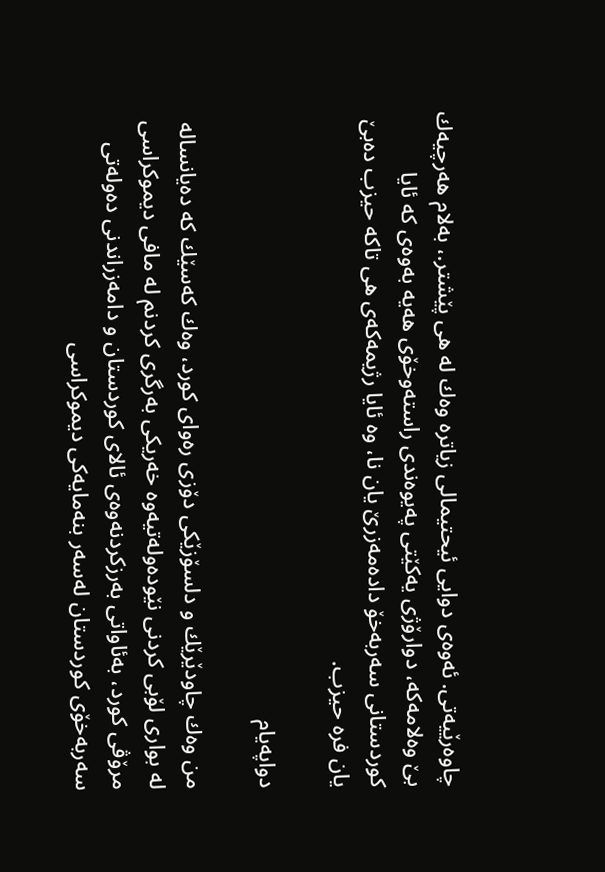چاوه‌رێيه‌تی. ئه‌وه‌ی دوايی ئيحتيمالی زياتره وه‌ك له‌ هی پێشتر.، به‌لام هه‌رچیه‌ك بێ وه‌لامه‌كه‌، دوارۆژی يه‌كێتی په‌يوه‌ندی راسته‌وخۆی هه‌يه‌ به‌وه‌ی كه‌ ئايا كوردستانی سه‌ربه‌خۆ داده‌مه‌زرێ يان نا، وه‌ ئايا رژيمه‌كه‌ی هی تاكه‌ حيزب د‌ه‌بێ يان فره‌ حيزب‌.

دواپه‌يام‌

من وه‌ك چاودێرێك و دلسۆزێكی دۆزی ره‌وای كورد، وه‌ك كه‌سێك كه‌ ده‌يانساله‌ له‌ بواری لۆبی كردنی نێوده‌وله‌تيه‌وه‌ خه‌ريكی به‌رگری كردنم له‌ مافی ديموكراسی مرۆڤی كورد، به‌ئاواتی به‌رزكردنه‌وه‌ی ئالای كوردستان و دامه‌زراندنی ده‌وله‌تی سه‌ربه‌خۆی كوردستان له‌سه‌ر بنه‌مايه‌كی ديموكراسی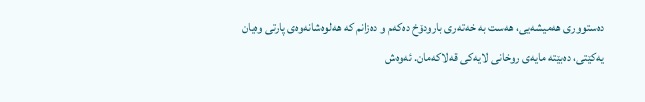ده‌ستووری هه‌ميشه‌يی، هه‌ست به‌ خه‌ته‌ری بارودۆخ ده‌كه‌م و ده‌زانم كه‌ هه‌لوه‌شانه‌وه‌ی پارتی وه‌يان يه‌كێتی، ده‌بێته‌ مايه‌ی روخانی لايه‌كی قه‌لاكه‌مان. ئه‌وه‌ش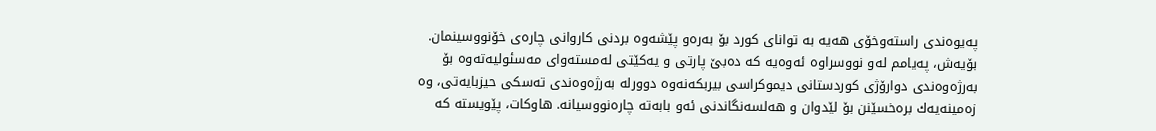په‌يوه‌ندی راسته‌وخۆی هه‌يه‌ به‌ توانای كورد بۆ به‌ره‌و پێشه‌وه‌ بردنی كاروانی چاره‌ی خۆنووسينمان. بۆيه‌ش، په‌يامم له‌و نووسراوه‌ ئه‌وه‌يه كه‌ ده‌بێ پارتی و يه‌كێتی له‌مسته‌وای مه‌سئوليه‌ته‌وه‌ بۆ به‌رژه‌وه‌ندی دوارۆژی كوردستانی ديموكراسی بيربكه‌نه‌وه دوورله‌ به‌رژه‌وه‌ندی ته‌سكی حيزبايه‌تی، وه‌‌‌ زه‌مينه‌يه‌ك بره‌خسێنن بۆ لێدوان و هه‌لسه‌نگاندنی ئه‌و بابه‌ته‌ چاره‌نووسيانه‌. هاوكات، پێويسته‌ كه‌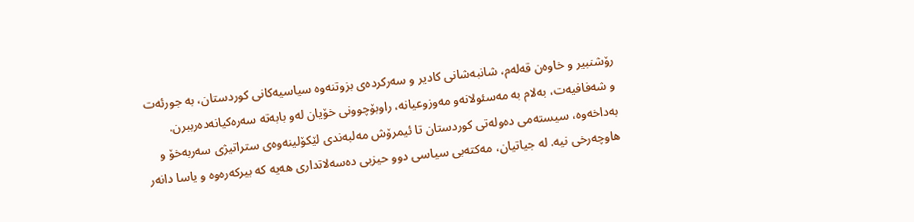رۆشنبير و خاوه‌ن قه‌له‌م، شانبه‌شانی كادير و سه‌ركرده‌ی بزوتنه‌وه‌ سياسيه‌كانی كوردستان، به‌ جورئه‌ت و شه‌فافیه‌ت، به‌لام به‌ مه‌سئولانه‌و مه‌وزوعيانه‌، راوبۆچوونی خۆيان له‌و بابه‌ته‌ سه‌ره‌كيانه‌ده‌رببرن. به‌داخه‌وه‌، سيسته‌می ده‌وله‌تی كوردستان تا ئيمرۆش مه‌لبه‌ندی لێكۆلينه‌وه‌ی ستراتيژی سه‌ربه‌خۆ و هاوچه‌رخی نيه. له‌ جياتيان، مه‌كته‌بی سياسی دوو حيزبی ده‌سه‌لاتداری هه‌يه‌ كه‌ بيركه‌ره‌وه‌ و ياسا دانه‌ر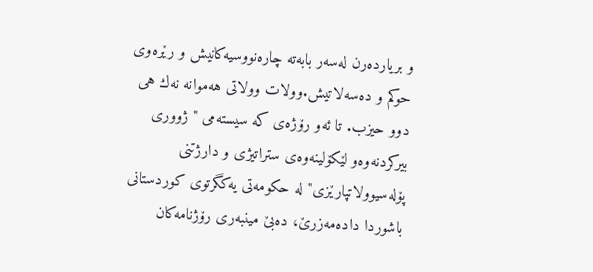و بريارده‌ر‌ن له‌سه‌ر بابه‌ته‌ چاره‌نووسيه‌كانيش و رێره‌وی حوكم و ده‌سه‌لاتيش.وولات وولاتی هه‌موانه‌ نه‌ك هی دوو حيزب. تا ئه‌و رۆژه‌ی كه‌ سيسته‌می "ژووری بيركردنه‌وه‌و لێكۆلينه‌وه‌ی ستراتيژی و دارژتنی پۆله‌سیوولاتپارێزی" له‌ حكومه‌تی يه‌كگرتوی كوردستانی باشوردا داده‌مه‌زرێ، ده‌بێ مينبه‌ری رۆژنامه‌كان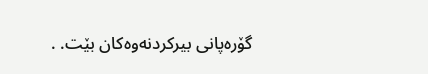گۆره‌پانی بيركردنه‌وه‌كان بێت. .